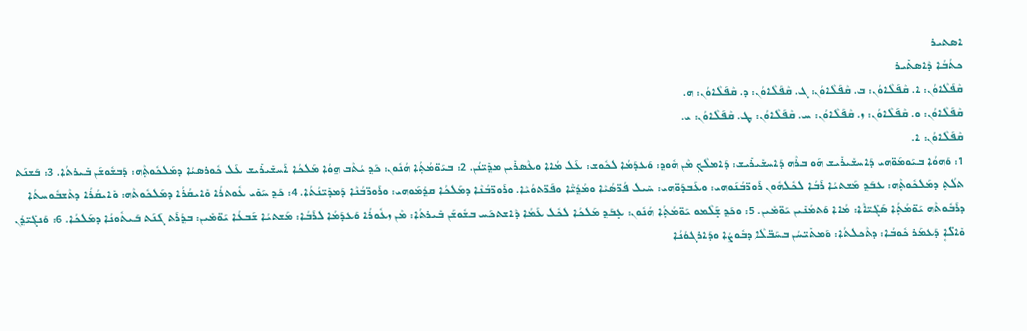ܐܣܬܝܪ
ܟܬܳܒܳܐ ܕܶܐܣܬܺܝܪ
ܩܶܦܰܠܶܐܘܳܢ: ܐ. ܩܶܦܰܠܶܐܘܳܢ: ܒ. ܩܶܦܰܠܶܐܘܳܢ: ܓ. ܩܶܦܰܠܶܐܘܳܢ: ܕ. ܩܶܦܰܠܶܐܘܳܢ: ܗ.
ܩܶܦܰܠܶܐܘܳܢ: ܘ. ܩܶܦܰܠܶܐܘܳܢ: ܙ. ܩܶܦܰܠܶܐܘܳܢ: ܚ. ܩܶܦܰܠܶܐܘܳܢ: ܛ. ܩܶܦܰܠܶܐܘܳܢ: ܝ.
ܩܶܦܰܠܶܐܘܳܢ: ܐ.
1: ܘܰܗܘܳܐ ܒܝܰܘܡܰܘ̈ܗܝ ܕܰܐܚܫܺܝܪܺܝܫ ܗܰܘ ܒܪܶܗ ܕܰܐܚܫܺܝܪܺܝܫ: ܕܰܐܡܠܶܟ݂ ܡܶܢ ܗܽܘܕ݂: ܘܰܥܕܰܡܳܐ ܠܟܽܘܫ: ܥܰܠ ܡܳܐܐ ܘܥܶܣܪܺܝܢ ܡܕ݂ܺܝ̈ܢܳܢ. 2: ܒܝܰܘ̈ܡܳܬ݂ܳܐ ܗܳܢܽܘܢ: ܟܰܕ݂ ܝܳܬܶܒ ܗ̱ܘܳܐ ܡܰܠܟܳܐ ܐܰܚܫܺܝܪܺܝܫ ܥܰܠ ܟܽܘܪܣܝܳܐ ܕܡܰܠܟܽܘܬ݂ܶܗ: ܕܰܒܫܽܘܫܰܢ ܒܺܝܪܬܳܐ. 3: ܒܰܫܢܰܬ ܬܠܳܬ݂ ܕܡܰܠܟܽܘܬ݂ܶܗ: ܥܒܰܕ݂ ܡܰܫܬܝܳܐ ܪܰܒܳܐ ܠܟܽܠܗܽܘܢ ܪܰܘܖ̈ܒܳܢܰܘܗܝ: ܘܥܰܒܕܰܘ̈ܗܝ: ܚܺܝܠ ܦܳܖ̈ܣܳܝܶܐ ܘܡܳܕ݂ܳܝ̈ܶܐ ܘܦܰܖ̈ܬܘܳܝܶܐ. ܘܪܰܘܖ̈ܒܳܢܶܐ ܕܡܰܠܟܳܐ ܩܕ݂ܳܡܰܘܗܝ: ܘܪܰܘܖ̈ܒܳܢܶܐ ܕܰܡܕܺܝ̈ܢܳܬܳܐ. 4: ܟܰܕ݂ ܚܰܘܺܝ ܥܽܘܬܪܳܐ ܘܺܐܝܩܳܪܳܐ ܕܡܰܠܟܽܘܬܶܗ: ܘܺܐܝܩܳܪܳܐ ܕܬܶܫܒܽܘܚܬܳܐ ܕܪܰܒܽܘܬܶܗ ܝܰܘ̈ܡܳܬ݂ܳܐ ܣܰܓܺܝ̈ܐܶܐ: ܡܳܐܐ ܘܰܬܡܳܢܺܝܢ ܝܰܘ̈ܡܺܝܢ. 5: ܘܟܰܕ݂ ܫ̣ܰܠܶܡܘ ܝܰܘ̈ܡܳܬ݂ܳܐ ܗܳܢܽܘܢ: ܥ̣ܒܰܕ݂ ܡܰܠܟܳܐ ܠܟܽܠ ܥܰܡܳܐ ܕܶܐܫܬܟܰܚ ܒܫܽܘܫܰܢ ܒܺܝܪܬܳܐ: ܡܶܢ ܙܥܽܘܪܳܐ ܘܰܥܕܰܡܳܐ ܠܪܰܒܳܐ: ܡܰܫܬܝܳܐ ܫܰܒܥܳܐ ܝܰܘ̈ܡܺܝܢ: ܒܕ݂ܳܪܰܬ ܓܰܢܰܬ ܒܰܝܬܽܘܢܳܐ ܕܡܰܠܟܳܐ. 6: ܘܰܢܓܺܝ̈ܕ݂ܳܢ ܘܺܐܠ̈ܐܷ ܕܰܥܡܰܪ ܟܽܘܒܳܐ: ܕܬܶܟܠܬܳܐ: ܘܰܡܬܺܝ̈ܚܳܢ ܒܚܰܒ̈ܠܶܐ ܕܒܽܘܨܳܐ ܘܕܰܐܪܓܘܳܢܳܐ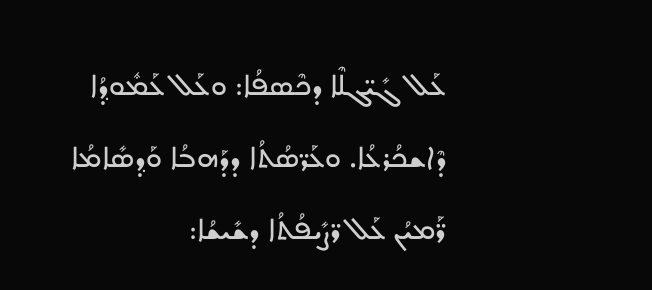ܥܰܠ ܓܺܝ̈ܓܠܶܐ ܕܟܶܣܦܳܐ: ܘܥܰܠ ܥܰܡܽܘܕ݂ܳܐ ܕܶܐܫܟܳܪܥܳܐ. ܘܥܰܖ̈ܣܳܬܳܐ ܕܕܰܗܒܳܐ ܘܰܕ݂ܣܺܐܡܳܐ ܖ̈ܰܡܝܳܢ ܥܰܠ ܖ̈ܨܺܝܦܳܬܳܐ ܕܫܺܝܫܳܐ: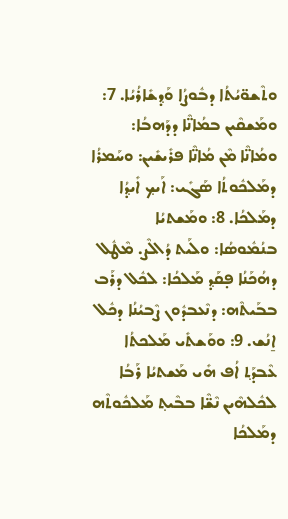ܘܬܶܫܘ̈ܝܳܬܳܐ ܕܒܽܘܨܳܐ ܘܰܕ݂ܫܺܐܪܳܝܳܐ. 7: ܘܡܰܫܩܶܝܢ ܒܡܳܐܢ̈ܶܐ ܕܕܰܗܒܳܐ: ܘܡܳܐܢ̈ܶܐ ܡܶܢ ܡܳܐܢ̈ܶܐ ܦܪܺܝܫܺܝܢ: ܘܚܰܡܪܳܐ ܕܡܰܠܟܽܘܬܳܐ ܣܰܓܺܝ: ܐܰܝܟ݂ ܐܺܝܕ݂ܳܐ ܕܡܰܠܟܳܐ. 8: ܘܡܰܫܬܝܳܐ ܒܢܳܡܽܘܣܳܐ: ܘܠܰܝܬ ܕܳܐܠܶܨ. ܡܶܛܽܠ ܕܗܳܟܰܢܳܐ ܦ̣ܩܰܕ݂ ܡܰܠܟܳܐ: ܠܟܽܠ ܕܪܰܒ ܒܒܰܝܬܶܗ: ܕܢܶܥܒܕܽܘܢ ܨܶܒܝܳܢܳܐ ܕܟܽܠ ܐ̱ܢܳܫ. 9: ܘܘܰܫܬܺܝ ܡܰܠܟܬܳܐ ܥܶܒܕܰܬ݂ ܐܳܦ ܗܺܝ ܡܰܫܬܝܳܐ ܪܰܒܳܐ ܠܟܽܠܗܶܝܢ ܢܶܫ̈ܶܐ ܒܒܶܝܬ݂ ܡܰܠܟܽܘܬܶܗ ܕܡܰܠܟܳܐ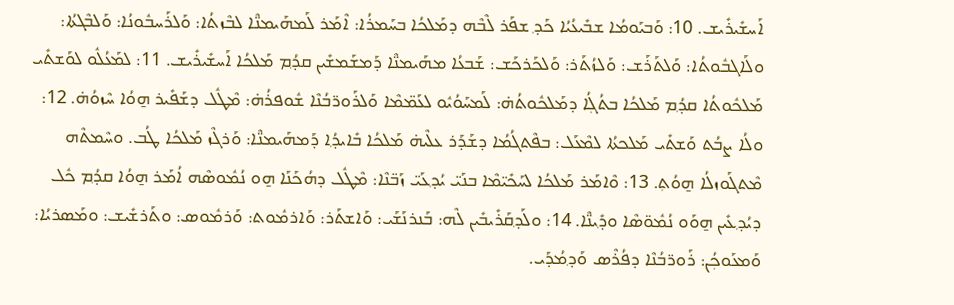ܐܰܚܫܺܝܪܺܝܫ. 10: ܘܰܒܝܰܘܡܳܐ ܫܒܺܝܥܳܝܳܐ ܟܰܕ݂ ܫܦܰܪ ܠܶܒܶܗ ܕܡܰܠܟܳܐ ܒܚܰܡܪܳܐ: ܐܶܡܰܪ ܠܰܡܗܰܝܡܢ̈ܶܐ ܠܒܶܙܬܳܐ: ܘܰܠܪܰܚܒܽܘܢܳܐ: ܘܰܠܒܶܓܬܳܐ: ܘܠܰܐܓܒܽܘܬܳܐ: ܘܰܠܬܰܪܰܫ: ܘܰܠܙܳܬܰܪ: ܘܰܠܟܰܪܟܰܫ: ܫܰܒܥܳܐ ܡܗܰܝܡܢ̈ܶܐ ܕܰܡܫܰܡܫܺܝܢ ܩܕ݂ܳܡ ܡܰܠܟܳܐ ܐܰܚܫܺܝܪܺܝܫ. 11: ܠܡܰܥܳܠܽܘ ܠܘܰܫܬܺܝ ܡܰܠܟܽܘܬܳܐ ܩܕ݂ܳܡ ܡܰܠܟܳܐ ܒܬܳܓ݂ܳܐ ܕܡܰܠܟܽܘܬܳܗ̇: ܠܰܡܚܰܘܳܝܽܘ ܠܥܰܡ̈ܡܶܐ ܘܰܠܪܰܘܖ̈ܒܳܢܶܐ ܫܽܘܦܪܳܗ̇: ܡܶܛܽܠ ܕܫܰܦܺܝܪ ܗ̱ܘܳܐ ܚܶܙܘܳܗ̇. 12: ܘܠܳܐ ܨܒܳܬ ܘܰܫܬܺܝ ܡܰܠܟܬܳܐ ܠܡܶܥܰܠ: ܒܦܶܬܓܳܡܳܐ ܕܫܰܕܰܪ ܥܠܶܝܗ̇ ܡܰܠܟܳܐ ܒܺܐܝܕ݂ܳܐ ܕܰܡܗܰܝܡܢ̈ܶܐ: ܘܰܪܓܶܙ ܡܰܠܟܳܐ ܛܳܒ. ܘܚܶܡܬܶܗ ܡܶܬܓܰܘܙܠܳܐ ܗ̱ܘܳܬ݂. 13: ܘܶܐܡܰܪ ܡܰܠܟܳܐ ܠܚܰܟܺܝ̈ܡܶܐ ܒܢܰܝ̈ ܝܳܕ݂ܥܰܝ̈ ܙܰܒ̈ܢܶܐ: ܡܶܛܽܠ ܕܗܳܟܰܢܰܐ ܗ̱ܘ ܢܳܡܽܘܣܶܗ ܐܳܡܰܪ ܗ̱ܘܳܐ ܩܕ݂ܳܡ ܟܽܠ ܕܝܳܕ݂ܥܺܝܢ ܗ̱ܘܰܘ ܢܳܡܽܘ̈ܣܶܐ ܘܕ݂ܺܝܢ̈ܶܐ. 14: ܘܠܰܕ݂ܩܰܪܺܝܒܺܝܢ ܠܶܗ: ܒܰܢܪܢܰܫܰܝ: ܘܰܐܫܬܰܪ: ܘܰܐܪܡܽܘܬ: ܘܰܪܡܽܘܣ: ܘܬܰܪܫܺܝܫ: ܘܡܰܣܪܝܳܐ: ܘܰܡܥܰܘܟ݂ܳܢ: ܪܰܘܖ̈ܒܳܢܶܐ ܕܦܳܪܶܣ ܘܰܕ݂ܡܳܕܰܝ.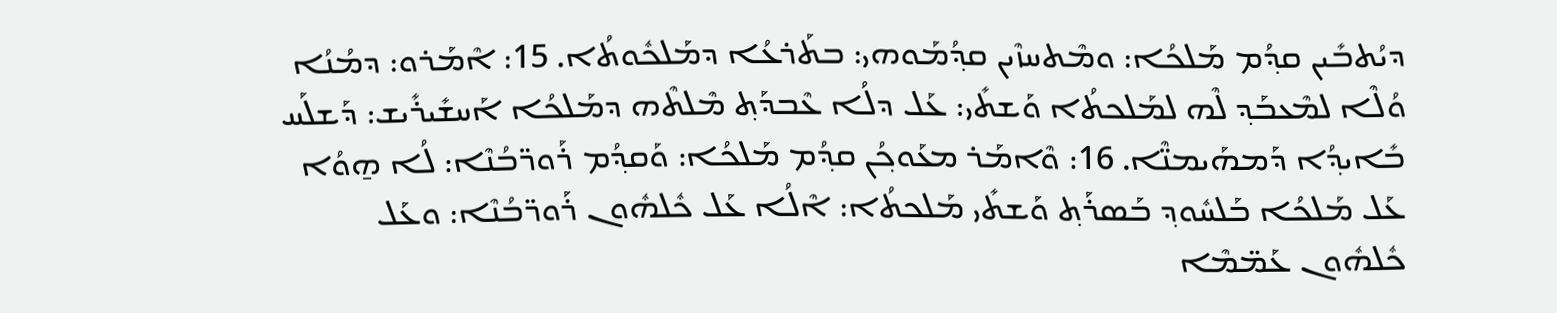ܕܝܳܬܒܺܝܢ ܩܕ݂ܳܡ ܡܰܠܟܳܐ: ܘܡܶܬܚܙܶܝܢ ܩܕ݂ܳܡܰܘܗܝ: ܒܬܰܪܥܳܐ ܕܡܰܠܟܽܘܬܳܐ. 15: ܐܶܡܰܪܘ: ܕܡܳܢܳܐ ܘܳܠܶܐ ܠܡܶܥܒܰܕ݂ ܠܶܗ ܠܡܰܠܟܬܳܐ ܘܰܫܬܺܝ: ܥܰܠ ܕܠܳܐ ܥܶܒܕܰܬ݂ ܡܶܠܬܶܗ ܕܡܰܠܟܳܐ ܐܰܚܫܺܝܪܺܝܫ: ܕܰܫܠܰܚ ܒܺܐܝܕ݂ܳܐ ܕܰܡܗܰܝܡܢ̈ܶܐ. 16: ܘܶܐܡܰܪ ܡܥܰܘܟ݂ܳܢ ܩܕ݂ܳܡ ܡܰܠܟܳܐ: ܘܰܩܕ݂ܳܡ ܪܰܘܖ̈ܒܳܢܶܐ: ܠܳܐ ܗ̱ܘܳܐ ܥܰܠ ܡܰܠܟܳܐ ܒܰܠܚܽܘܕ݂ ܒܰܣܪܰܬ݂ ܘܰܫܬܺܝ ܡܰܠܟܬܳܐ: ܐܶܠܳܐ ܥܰܠ ܟܽܠܗܽܘܢ ܪܰܘܖ̈ܒܳܢܶܐ: ܘܥܰܠ ܟܽܠܗܽܘܢ ܥܰܡ̈ܡܶܐ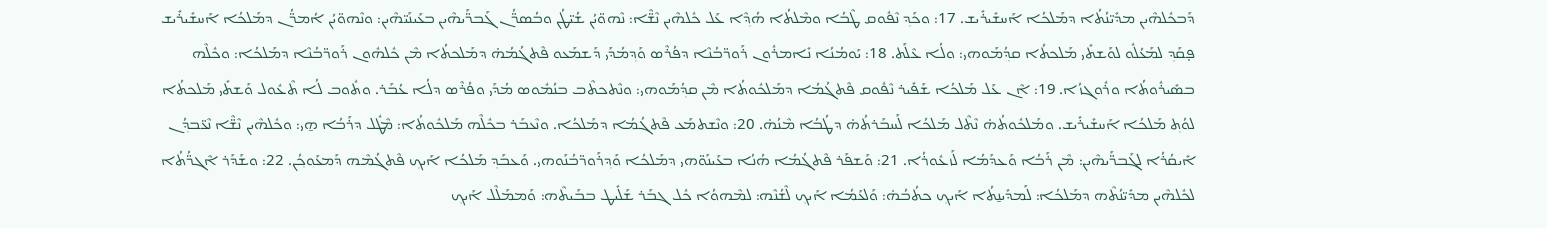ܕܰܒܟܽܠܗܶܝܢ ܡܕܺܝ̈ܢܳܬܳܐ ܕܡܰܠܟܳܐ ܐܰܚܫܺܝܪܺܝܫ. 17: ܘܟܰܕ݂ ܢܶܦܽܘܩ ܛܶܒܳܐ ܘܡܶܠܬܳܐ ܗܳܕ݂ܶܐ ܥܰܠ ܟܽܠܗܶܝܢ ܢܶܫ̈ܶܐ: ܢܶܗܘ̈ܝܳܢ ܫܳܝ̈ܛܳܢ ܘܒܳܣܖ̈ܳܢ ܓܰܒܖ̈ܰܝܗܶܝܢ ܒܥܰܝܢܰܝ̈ܗܶܝܢ: ܘܢܶܗܘ̈ܝܳܢ ܐܳܡܖ̈ܳܢ ܕܡܰܠܟܳܐ ܐܰܚܫܺܝܪܺܝܫ ܦ̣ܩܰܕ݂ ܠܡܰܥܳܠܽܘ ܠܘܰܫܬܺܝ ܡܰܠܟܬܳܐ ܩܕ݂ܳܡܰܘܗܝ: ܘܠܳܐ ܥܶܠܰܬ. 18: ܝܰܘܡܳܢܳܐ ܢܺܐܡܪܽܘܢ ܪܰܘܖ̈ܒܳܢܶܐ ܕܦܳܪܶܣ ܘܰܕ݂ܡܳܕܰܝ ܕܰܫܡܰܥܘ ܦܶܬܓܳܡܳܗ̇ ܕܡܰܠܟܬܳܐ ܡܶܢ ܟܽܠܗܽܘܢ ܪܰܘܖ̈ܒܳܢܶܐ ܕܡܰܠܟܳܐ: ܘܟܽܠܶܗ ܒܣܺܝܪܽܘܬܳܐ ܘܪܽܘܓܙܳܐ. 19: ܐܶܢ ܥܰܠ ܡܰܠܟܳܐ ܫܰܦܺܝܪ ܢܶܦܽܘܩ ܦܶܬܓܳܡܳܐ ܕܡܰܠܟܽܘܬܳܐ ܡܶܢ ܩܕ݂ܳܡܰܘܗܝ: ܘܢܶܬܟܬܶܒ ܒܢܳܡܽܘܣ ܡܳܕܰܝ ܘܦܳܪܶܣ ܕܠܳܐ ܥܳܒܰܪ. ܘܬܽܘܒ ܠܳܐ ܬܶܥܽܘܠ ܘܰܫܬܺܝ ܡܰܠܟܬܳܐ ܠܘܳܬ݂ ܡܰܠܟܳܐ ܐܰܚܫܺܝܪܺܝܫ. ܘܡܰܠܟܽܘܬܳܗ̇ ܢܶܬܶܠ ܡܰܠܟܳܐ ܠܰܚܒܰܪܬܳܗ̇ ܕܛܳܒܳܐ ܡܶܢܳܗ̇. 20: ܘܢܶܫܬܡܰܥ ܦܶܬܓܳܡܳܐ ܕܡܰܠܟܳܐ. ܘܢܶܥܒܰܪ ܒܟܽܠܶܗ ܡܰܠܟܽܘܬܳܐ: ܡܶܛܽܠ ܕܪܰܒܳܐ ܗ̱ܝ: ܘܟܽܠܗܶܝܢ ܢܶܫ̈ܶܐ ܢܶܥ̈ܒܕ݂ܳܢ ܐܺܝܩܳܪܳܐ ܠܓܰܒܖ̈ܰܝܗܶܝܢ: ܡܶܢ ܪܰܒܳܐ ܘܰܥܕܰܡܳܐ ܠܰܙܥܽܘܪܳܐ. 21: ܘܰܫܦܰܪ ܦܶܬܓܳܡܳܐ ܗܳܢܳܐ ܒܥܰܝܢܰܘ̈ܗܝ ܕܡܰܠܟܳܐ ܘܰܕ݂ܪܰܘܖ̈ܒܳܢܰܘܗܝ. ܘܰܥܒܰܕ݂ ܡܰܠܟܳܐ ܐܰܝܟ݂ ܦܶܬܓܳܡܶܗ ܕܰܡܥܰܘܟ݂ܳܢ. 22: ܘܫܰܕܰܪ ܐܶܓܖ̈ܳܬܳܐ ܠܟܽܠܗܶܝܢ ܡܕܺܝ̈ܢܳܬܶܗ ܕܡܰܠܟܳܐ: ܠܰܡܕܺܝܢ̱ܬܳܐ ܐܰܝܟ݂ ܟܬܳܒܳܗ̇: ܘܰܠܥܰܡܳܐ ܐܰܝܟ݂ ܠܶܫܳܢܶܗ: ܠܡܶܗܘܳܐ ܟܽܠ ܓܒܰܪ ܫܰܠܺܝܛ ܒܒܰܝܬܶܗ: ܘܰܡܡܰܠܶܠ ܐܰܝܟ݂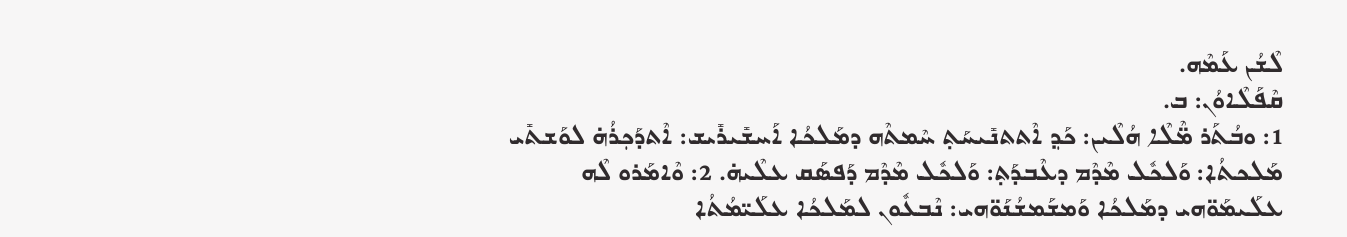ܠܶܫܳܢ ܥܰܡܶܗ.
ܩܶܦܰܠܶܐܘܳܢ: ܒ.
1: ܘܒܳܬܰܪ ܡ̈ܶܠܶܐ ܗܳܠܶܝܢ: ܟܰܕ݂ ܐܶܬܬܢܺܝܚܰܬ݂ ܚܶܡܬܶܗ ܕܡܰܠܟܳܐ ܐܰܚܫܺܝܪܺܝܫ: ܐܶܬܕܰܟ݂ܪܳܗ̇ ܠܘܰܫܬܺܝ ܡܰܠܟܬܳܐ: ܘܰܠܟܽܠ ܡܶܕܶܡ ܕܥܶܒܕܰܬ݂: ܘܰܠܟܽܠ ܡܶܕܶܡ ܕܰܦܣܰܩ ܥܠܶܝܗ̇. 2: ܘܶܐܡܰܪܘ ܠܶܗ ܥܠܰܝܡܰܘ̈ܗܝ ܕܡܰܠܟܳܐ ܘܰܡܫܰܡܫܳܢܰܘ̈ܗܝ: ܢܶܒܥܽܘܢ ܠܡܰܠܟܳܐ ܥܠܰܝ̈ܡܳܬܳܐ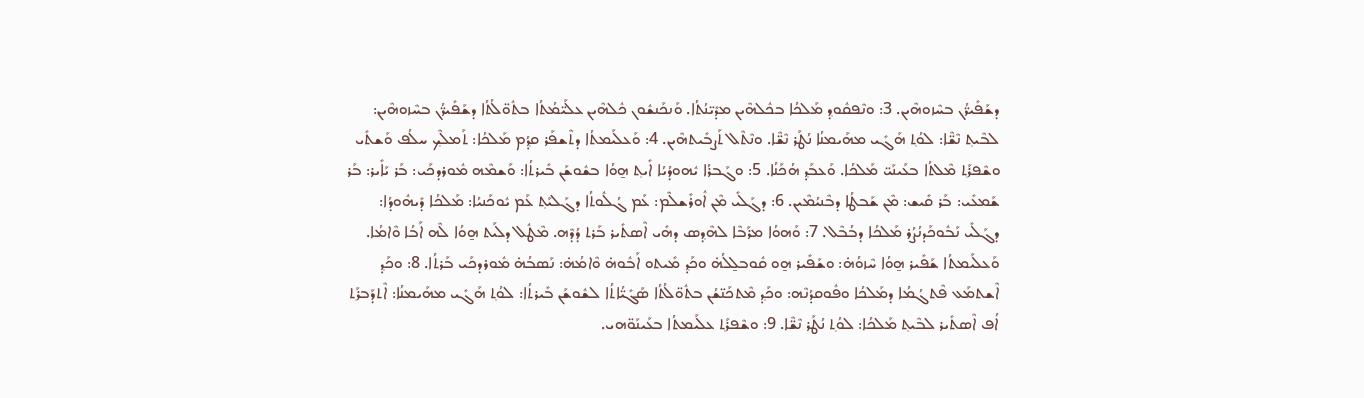ܕܫܰܦܺܝܖ̈ܳܢ ܒܚܶܙܘܗܶܝܢ. 3: ܘܢܶܦܩܽܘܕ݂ ܡܰܠܟܳܐ ܒܟܽܠܗܶܝܢ ܡܕܺܝ̈ܢܳܬܳܐ. ܘܰܢܟܰܢܫܽܘܢ ܟܽܠܗܶܝܢ ܥܠܰܝ̈ܡܳܬܳܐ ܒܬܽܘ̈ܠܳܬܳܐ ܕܫܰܦܺܝܖ̈ܳܢ ܒܚܶܙܘܗܶܝܢ: ܠܒܶܝܬ݂ ܢܶܫ̈ܶܐ: ܠܘܳܬ݂ ܗܰܓܺܝ ܡܗܰܝܡܢܳܐ ܢܳܛܰܪ ܢܶܫ̈ܶܐ. ܘܢܶܬܶܠ ܬܰܨܒܺܝܬܗܶܝܢ. 4: ܘܰܥܠܰܝܡܬܳܐ ܕܬܶܫܦܰܪ ܩܕ݂ܳܡ ܡܰܠܟܳܐ: ܬܰܡܠܶܟ݂ ܚܠܳܦ ܘܰܫܬܺܝ ܘܫܶܦܪܰܬ݂ ܡܶܠܬܳܐ ܒܥܰܝܢܰܝ̈ ܡܰܠܟܳܐ. ܘܰܥܒܰܕ݂ ܗܳܟܰܢܳܐ. 5: ܘܓܰܒܪܳܐ ܝܽܗܘܕܳܝܳܐ ܐܺܝܬ݂ ܗ̱ܘܳܐ ܒܫܽܘܫܰܢ ܒܺܝܪܬܳܐ: ܘܰܫܡܶܗ ܡܽܘܪܕܟܰܝ: ܒܰܪ ܝܰܐܺܝܪ: ܒܰܪ ܫܰܡܥܺܝ: ܒܰܪ ܩܺܝܫ: ܡܶܢ ܫܰܒܛܳܐ ܕܒܶܢܝܳܡܶܝܢ. 6: ܕܓܰܠܺܝ ܡܶܢ ܐܽܘܪܺܫܠܶܡ: ܥܰܡ ܓܳܠܽܘܬܳܐ ܕܓܰܠܝܰܬ݂ ܥܰܡ ܝܽܘܟܰܢܝܳܐ: ܡܰܠܟܳܐ ܕܺܝܗܽܘܕܳܐ: ܕܓܰܠܺܝ ܢܰܒܽܘܟܰܕܢܳܨܳܪ ܡܰܠܟܳܐ ܕܒܳܒܶܠ. 7: ܘܰܗܘܳܐ ܡܪܰܒܶܐ ܠܗܶܕ݂ܣ ܕܗܺܝ ܐܶܣܬܺܝܪ ܒܰܪܬ ܕܳܕܶܗ. ܡܶܛܽܠ ܕܠܰܝܬ ܗ̱ܘܳܐ ܠܶܗ ܐܰܒܳܐ ܘܶܐܡܳܐ. ܘܰܥܠܰܝܡܬܳܐ ܫܰܦܺܝܪ ܗ̱ܘܳܐ ܚܶܙܘܳܗ̇: ܘܫܰܦܺܝܪ ܗ̱ܘ ܩܽܘܒܠ̱ܠܳܗ̇ ܘܟܰܕ݂ ܡܺܝܬܘ ܐܰܒܽܘܗ̇ ܘܶܐܡܳܗ̇: ܢܰܣܒܳܗ̇ ܡܽܘܪܕܟܰܝ ܒܰܪܬܳܐ. 8: ܘܟܰܕ݂ ܐܶܫܬܡܰܥ ܦܶܬܓܳܡܳܐ ܕܡܰܠܟܳܐ ܘܦܽܘܩܕܳܢܶܗ: ܘܟܰܕ݂ ܡܶܬܟܰܢ̈ܫܳܢ ܒܬܽܘ̈ܠܳܬܳܐ ܣܰܓܺܝ̈ܳܐܬܳܐ ܠܫܽܘܫܰܢ ܒܺܝܪܬܳܐ: ܠܘܳܬ݂ ܗܰܓܺܝ ܡܗܰܝܡܢܳܐ: ܐܶܬܕܰܒܪܰܬ݂ ܐܳܦ ܐܶܣܬܺܝܪ ܠܒܶܝܬ݂ ܡܰܠܟܳܐ: ܠܘܳܬ݂ ܢܳܛܰܪ ܢܶܫ̈ܶܐ. 9: ܘܫܶܦܪܰܬ݂ ܥܠܰܝܡܬܳܐ ܒܥܰܝܢܰܘ̈ܗܝ.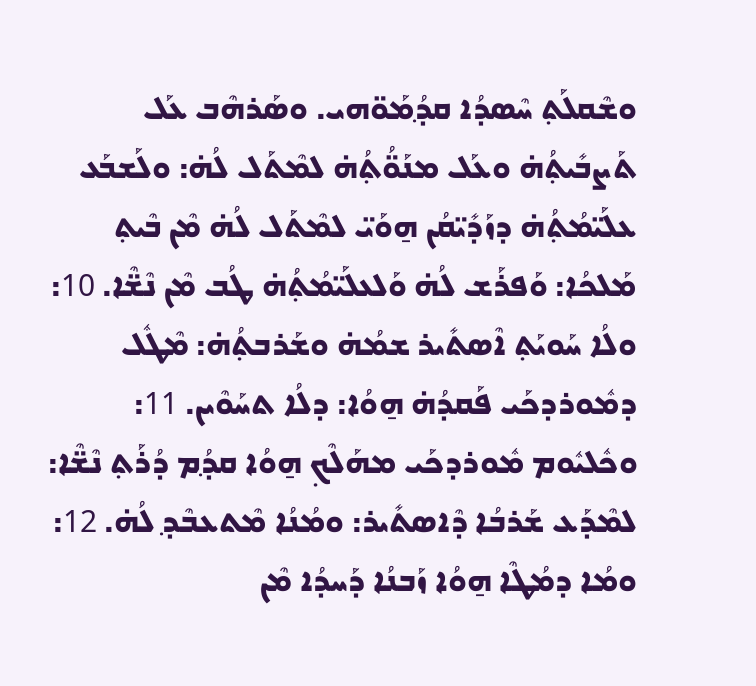ܘܫܶܩܠܰܬ݂ ܚܶܣܕܳܐ ܩܕ݂ܳܡܰܘ̈ܗܝ. ܘܣܰܪܗܶܒ ܥܰܠ ܬܰܨܒܺܝܬ݂ܳܗ̇ ܘܥܰܠ ܡܢܰܘ̈ܳܬ݂ܳܗ̇ ܠܡܶܬܰܠ ܠܳܗ̇: ܘܠܰܫܒܰܥ ܥܠܰܝ̈ܡܳܬ݂ܳܗ̇ ܕܙܰܕܺܝ̈ܩܳܢ ܗ̱ܘܰܝ̈ ܠܡܶܬܰܠ ܠܳܗ̇ ܡܶܢ ܒܶܝܬ݂ ܡܰܠܟܳܐ: ܘܰܦܪܰܫ ܠܳܗ̇ ܘܰܠܥܠܰܝ̈ܡܳܬ݂ܳܗ̇ ܛܳܒ ܡܶܢ ܢܶܫ̈ܶܐ. 10: ܘܠܳܐ ܚܰܘܝܰܬ݂ ܐܶܣܬܺܝܪ ܫܡܳܗ̇ ܘܫܰܪܒܬ݂ܳܗ̇: ܡܶܛܽܠ ܕܡܽܘܪܕܟܰܝ ܦܰܩܕܳܗ̇ ܗ̱ܘܳܐ: ܕܠܳܐ ܬܚܰܘܶܝܢ. 11: ܘܟܽܠܝܽܘܡ ܡܽܘܪܕܟܰܝ ܡܗܰܠܶܟ݂ ܗ̱ܘܳܐ ܩܕ݂ܳܡ ܕܳܪܰܬ݂ ܢܶܫ̈ܶܐ: ܠܡܶܕܰܥ ܫܰܪܒܳܐ ܕܶܐܣܬܺܝܪ: ܘܡܳܢܳܐ ܡܶܬܥܒܶܕ݂ ܠܳܗ̇. 12: ܘܡܳܐ ܕܡܳܛܶܐ ܗ̱ܘܳܐ ܙܰܒܢܳܐ ܕܰܚܕܳܐ ܡܶܢ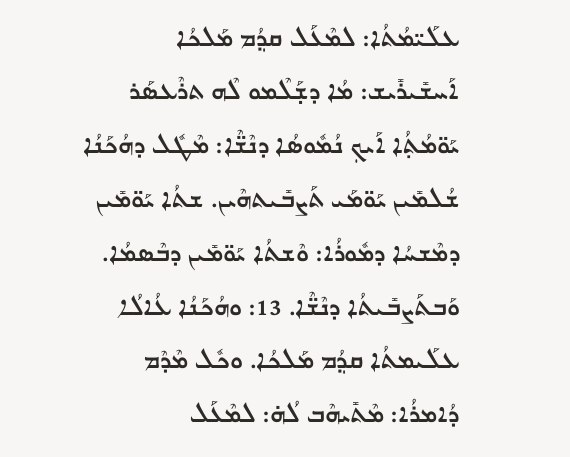ܥܠܰܝ̈ܡܳܬܳܐ: ܠܡܶܥܰܠ ܩܕ݂ܳܡ ܡܰܠܟܳܐ ܐܰܚܫܺܝܪܺܝܫ: ܡܳܐ ܕܫ̣ܰܠܶܡܘ ܠܶܗ ܬܪܶܥܣܰܪ ܝܰܘ̈ܡܳܬ݂ܳܐ ܐܰܝܟ݂ ܢܳܡܽܘܣܳܐ ܕܢܶܫ̈ܶܐ: ܡܶܛܽܠ ܕܗܳܟܰܢܳܐ ܫܳܠܡܺܝܢ ܝܰܘ̈ܡܰܝ ܬܰܨܒܺܝܬܗܶܝܢ. ܫܬܳܐ ܝܰܘ̈ܡܺܝܢ ܕܡܶܫܚܳܐ ܕܡܽܘܪܳܐ: ܘܶܫܬܳܐ ܝܰܘ̈ܡܺܝܢ ܕܒܶܣܡܳܐ. ܘܰܒܬܰܨܒܺܝܬܳܐ ܕܢܶܫ̈ܶܐ. 13: ܘܗܳܟܰܢܳܐ ܥܳܐܠܳܐ ܥܠܰܝܡܬܳܐ ܩܕ݂ܳܡ ܡܰܠܟܳܐ. ܘܟܽܠ ܡܶܕܶܡ ܕܳܐܡܪܳܐ: ܡܶܬܺܝܗܶܒ ܠܳܗ̇: ܠܡܶܥܰܠ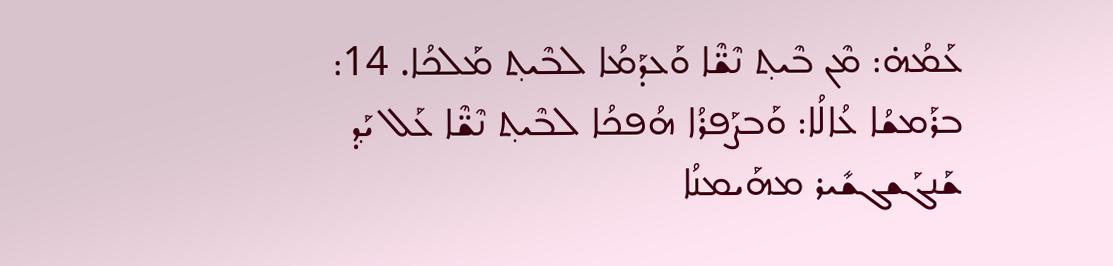ܥܰܡܳܗ̇: ܡܶܢ ܒܶܝܬ݂ ܢܶܫ̈ܶܐ ܘܰܥܕܰܡܳܐ ܠܒܶܝܬ݂ ܡܰܠܟܳܐ. 14: ܒܪܰܡܫܳܐ ܥܳܐܠܳܐ: ܘܰܒܨܰܦܪܳܐ ܗܳܦܟܳܐ ܠܒܶܝܬ݂ ܢܶܫ̈ܶܐ ܥܰܠ ܝܰܕ݂ ܫܰܢܓܰܫܓܫܺܝܪ ܡܗܰܝܡܢܳܐ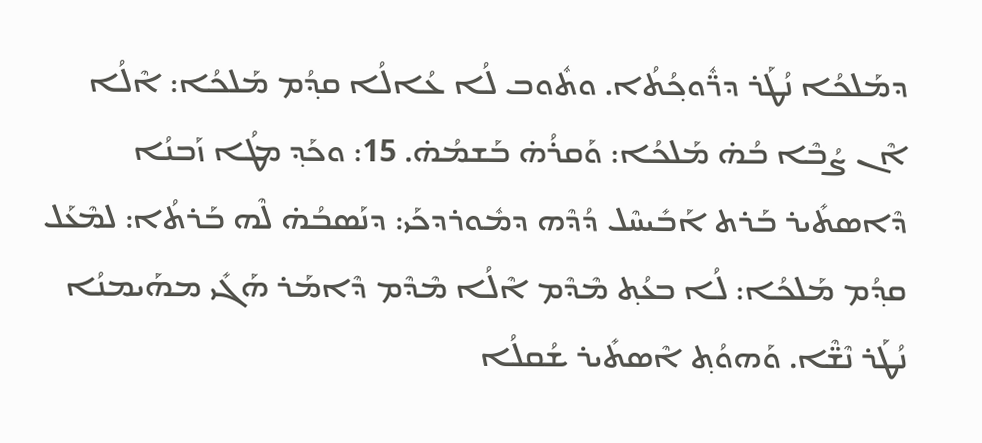ܕܡܰܠܟܳܐ ܢܳܛܰܪ ܕܖ̈ܽܘܟ݂ܳܬܳܐ. ܘܬܽܘܒ ܠܳܐ ܥܳܐܠܳܐ ܩܕ݂ܳܡ ܡܰܠܟܳܐ: ܐܶܠܳܐ ܐܶܢ ܨܳܒܶܐ ܒܳܗ̇ ܡܰܠܟܳܐ: ܘܰܩܪܳܗ̇ ܒܰܫܡܳܗ̇. 15: ܘܟܰܕ݂ ܡܛܳܐ ܙܰܒܢܳܐ ܕܶܐܣܬܺܝܪ ܒܰܪܬ ܐܰܒܺܝܚܶܠ ܕܳܕܶܗ ܕܡܽܘܪܕܟܰܝ: ܕܢܰܣܒܳܗ̇ ܠܶܗ ܒܰܪܬܳܐ: ܠܡܶܥܰܠ ܩܕ݂ܳܡ ܡܰܠܟܳܐ: ܠܳܐ ܒܥܳܬ݂ ܡܶܕܶܡ ܐܶܠܳܐ ܡܶܕܶܡ ܕܶܐܡܰܪ ܗܰܓܺܝ ܡܗܰܝܡܢܳܐ ܢܳܛܰܪ ܢܶܫ̈ܶܐ. ܘܰܗܘܳܬ݂ ܐܶܣܬܺܝܪ ܫܳܩܠܳܐ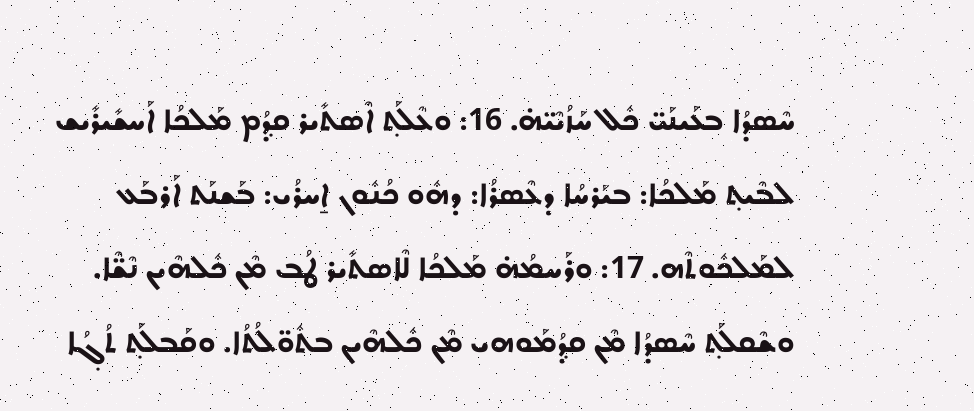ܚܶܣܕܳܐ ܒܥܰܝܢܰܝ̈ ܟܽܠ ܚܰܙܳܝܶܝ̈ܗ̇. 16: ܘܥܶܠܰܬ݂ ܐܶܣܬܺܝܪ ܩܕ݂ܳܡ ܡܰܠܟܳܐ ܐܰܚܫܺܝܪܺܝܫ ܠܒܶܝܬ݂ ܡܰܠܟܳܐ: ܒܝܰܪܚܳܐ ܕܥܶܣܪܳܐ: ܕܗܽܘ ܟܳܢܽܘܢ ܐ̱ܚܪܳܝ: ܒܰܫܢܰܬ ܐܰܪܒܰܥ ܠܡܰܠܟܽܘܬܶܗ. 17: ܘܪܰܚܡܳܗ̇ ܡܰܠܟܳܐ ܠܶܐܣܬܺܝܪ ܛܳܒ ܡܶܢ ܟܽܠܗܶܝܢ ܢܶܫ̈ܶܐ. ܘܫܶܩܠܰܬ݂ ܚܶܣܕܳܐ ܡܶܢ ܩܕ݂ܳܡܰܘܗܝ ܡܶܢ ܟܽܠܗܶܝܢ ܒܬܽܘ̈ܠܳܬܳܐ. ܘܩܰܒܠܰܬ݂ ܬܳܓ݂ܳܐ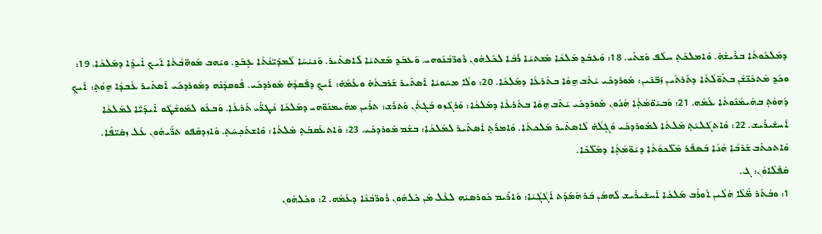ܕܡܰܠܟܽܘܬܳܐ ܒܪܺܝܫܳܗ̇. ܘܰܐܡܠܟܰܬ݂ ܚܠܳܦ ܘܰܫܬܺܝ. 18: ܘܰܥܒܰܕ݂ ܡܰܠܟܳܐ ܡܰܫܬܝܳܐ ܪܰܒܳܐ ܠܟܽܠܗܽܘܢ ܪܰܘܖ̈ܒܳܢܰܘܗܝ. ܘܰܥܒܰܕ݂ ܡܰܫܬܝܳܐ ܠܶܐܣܬܺܝܪ. ܘܰܢܝܳܚܳܐ ܠܰܡܕܺܝ̈ܢܳܬܳܐ ܥ̣ܒܰܕ݂. ܘܝܰܗܒ ܡܰܘܗ̈ܒܳܬܳܐ ܐܰܝܟ݂ ܐܺܝܕ݂ܳܐ ܕܡܰܠܟܳܐ. 19: ܘܟܰܕ݂ ܡܶܬܟܰܢ̈ܫܳܢ ܒܬܽܘ̈ܠܳܬܳܐ ܕܬܰܪܬܶܝܢ ܙܰܒ̈ܢܺܝܢ: ܡܽܘܪܕܟܰܝ ܝܳܬܶܒ ܗ̱ܘܳܐ ܒܬܰܪܥܳܐ ܕܡܰܠܟܳܐ. 20: ܘܠܳܐ ܡܚܰܘܝܳܐ ܐܶܣܬܺܝܪ ܫܰܪܒܬܳܗ̇ ܘܥܰܡܳܗ̇: ܐܰܝܟ݂ ܕܦܰܩܕܳܗ̇ ܡܽܘܪܕܟܰܝ. ܦܽܘܩܕܳܢܶܗ ܕܡܽܘܪܕܟܰܝ ܐܶܣܬܺܝܪ ܥܳܒܕܳܐ ܗ̱ܘܳܬ݂: ܐܰܝܟ݂ ܕܰܗܘܳܬ݂ ܒܗܰܝܡܳܢܽܘܬܳܐ ܥܰܡܶܗ. 21: ܘܰܒܝܰܘ̈ܡܳܬ݂ܳܐ ܗܳܢܽܘܢ ܡܽܘܪܕܟܰܝ ܝܳܬܶܒ ܗ̱ܘܳܐ ܒܬܰܪܥܳܐ ܕܡܰܠܟܳܐ: ܘܰܪܓܶܙܘ ܒܰܓܬܳܢ ܘܰܬܪܰܫ: ܬܪܶܝܢ ܡܗܰܝܡܢܰܘ̈ܗܝ ܕܡܰܠܟܳܐ ܢܳܛܖ̈ܰܝ ܬܰܪܥܳܐ. ܘܰܒܥܰܘ ܠܡܰܘܫܳܛܽܘ ܐܺܝܕܰܝ̈ܳܐ ܠܡܰܠܟܳܐ ܐܰܚܫܺܝܪܺܝܫ. 22: ܘܶܐܬܓܰܠܝܰܬ݂ ܡܶܠܬܳܐ ܠܡܽܘܪܕܟܰܝ ܘܰܓ̣ܠܳܗ̇ ܠܶܐܣܬܺܝܪ ܡܰܠܟܬܳܐ. ܘܶܐܡܪܰܬ݂ ܐܶܣܬܺܝܪ ܠܡܰܠܟܳܐ: ܒܫܶܡ ܡܽܘܪܕܟܰܝ. 23: ܘܶܐܬܥܰܩܒܰܬ݂ ܡܶܠܬܳܐ: ܘܶܐܫܬܰܟ݂ܚܰܬ݂. ܘܶܐܙܕܩܶܦܘ ܬܖ̈ܰܝܗܽܘܢ ܥܰܠ ܙܩܺܝ̈ܦܶܐ. ܘܶܐܬܟܬܶܒ ܫܰܪܒܳܐ ܗܳܢܳܐ ܒܰܣܦܰܪ ܡܰܠ̈ܟܘܳܬܳܐ ܕܝܰܘ̈ܡܳܬ݂ܳܐ ܕܡܰܠ̈ܟܶܐ.
ܩܶܦܰܠܶܐܘܳܢ: ܓ.
1: ܘܒܳܬܰܪ ܡ̈ܶܠܶܐ ܗܳܠܶܝܢ ܐܰܘܪܶܒ ܡܰܠܟܳܐ ܐܰܚܫܺܝܪܺܝܫ ܠܶܗܡܳܢ ܒܰܪ ܗܰܡܰܕܰܬ ܐܰܓܳܓܳܝܳܐ: ܘܰܐܪܺܝܡ ܟܽܘܪܣܝܶܗ ܠܥܶܠ ܡܶܢ ܟܽܠܗܽܘܢ ܪܰܘܖ̈ܒܳܢܶܐ ܕܥܰܡܶܗ. 2: ܘܟܽܠܗܽܘܢ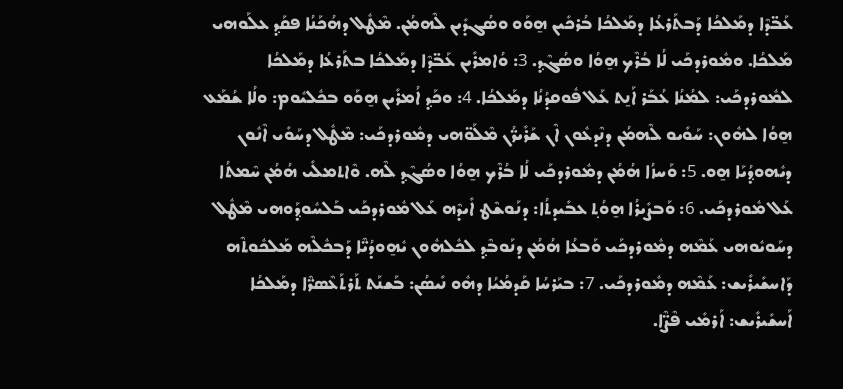ܥܰܒ̈ܕܶܐ ܕܡܰܠܟܳܐ ܕܰܒܬܰܪܥܳܐ ܕܡܰܠܟܳܐ ܒܳܪܟܺܝܢ ܗ̱ܘܰܘ ܘܣܳܓܕܺܝܢ ܠܶܗܡܳܢ. ܡܶܛܽܠ ܕܗܳܟܰܢܳܐ ܦܩܰܕ݂ ܥܠܰܘܗܝ ܡܰܠܟܳܐ. ܘܡܽܘܪܕܟܰܝ ܠܳܐ ܒܳܪܶܟ ܗ̱ܘܳܐ ܘܣܳܓܶܕ݂. 3: ܘܳܐܡܪܺܝܢ ܥܰܒ̈ܕܶܐ ܕܡܰܠܟܳܐ ܒܬܰܪܥܳܐ ܕܡܰܠܟܳܐ ܠܡܽܘܪܕܟܰܝ: ܠܡܳܢܳܐ ܥܳܒܰܪ ܐܰܢ̱ܬ ܥܰܠ ܦܽܘܩܕܳܢܳܐ ܕܡܰܠܟܳܐ. 4: ܘܟܰܕ݂ ܐܳܡܪܺܝܢ ܗ̱ܘܰܘ ܒܟܽܠܝܽܘܡ: ܘܠܳܐ ܫܳܡܰܥ ܗ̱ܘܳܐ ܠܗܽܘܢ: ܚܰܘܺܝܘ ܠܶܗܡܳܢ ܕܢܶܕܥܽܘܢ ܐܶܢ ܫܰܪܺܝܖ̈ܳܢ ܡܶܠܰܘ̈ܗܝ ܕܡܽܘܪܕܟܰܝ: ܡܶܛܽܠ ܕܚܰܘܺܝ ܐܶܢܽܘܢ ܕܝܽܗܘܕ݂ܳܝܰܐ ܗ̱ܘ. 5: ܘܰܚܙܳܐ ܗܳܡܳܢ ܕܡܽܘܪܕܟܰܝ ܠܳܐ ܒܳܪܶܟ ܗ̱ܘܳܐ ܘܣܳܓܶܕ݂ ܠܶܗ. ܘܶܐܬܡܠܺܝ ܗܳܡܳܢ ܚܶܡܬܳܐ ܥܰܠ ܡܽܘܪܕܟܰܝ. 6: ܘܰܒܨܺܝܪܳܐ ܗ̱ܘܳܬ݂ ܥܒܺܝܕܬܳܐ: ܕܢܰܘܫܶܛ ܐܺܝܕܶܗ ܥܰܠ ܡܽܘܪܕܟܰܝ ܒܰܠܚܽܘܕ݂ܰܘܗܝ ܡܶܛܽܠ ܕܚܰܘܝܽܘܗܝ ܥܰܡܶܗ ܕܡܽܘܪܕܟܰܝ ܘܰܒܥܳܐ ܗܳܡܳܢ ܕܢܰܘܒܶܕ݂ ܠܟܽܠܗܽܘܢ ܝܽܗ̱ܘܕܳܝ̈ܶܐ ܕܰܒܟܽܠܶܗ ܡܰܠܟܽܘܬܶܗ ܕܰܐܚܫܺܝܪܺܝܫ: ܥܰܡܶܗ ܕܡܽܘܪܕܟܰܝ. 7: ܒܝܰܪܚܳܐ ܩܰܕܡܳܝܳܐ ܕܗܽܘ ܢܺܝܣܳܢ: ܒܰܫܢܰܬ ܬܰܪܬܰܥܶܣܖ̈ܶܐ ܕܡܰܠܟܳܐ ܐܰܚܫܺܝܪܺܝܫ: ܐܰܪܡܺܝ ܦܶܨ̈ܶܐ.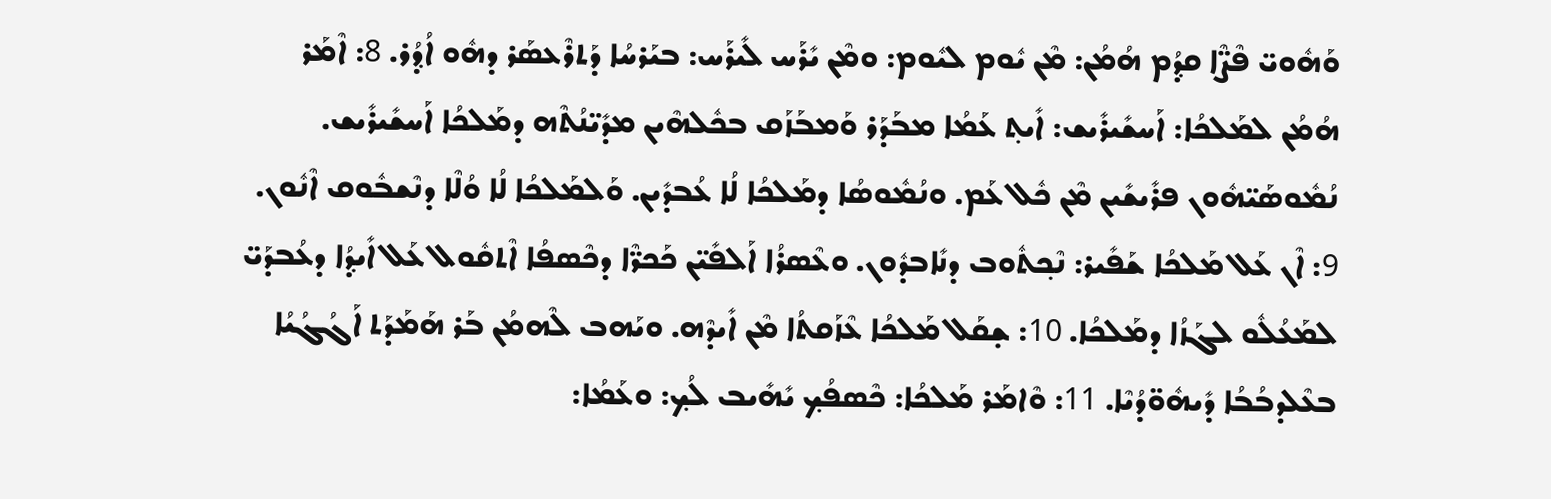ܘܰܗܽܘܝ̈ ܦܶܨ̈ܶܐ ܩܕ݂ܳܡ ܗܳܡܳܢ: ܡܶܢ ܝܽܘܡ ܠܝܽܘܡ: ܘܡܶܢ ܝܺܪܰܚ ܠܺܝܪܰܚ: ܒܝܰܪܚܳܐ ܕܰܬܪܶܥܣܰܪ ܕܗܽܘ ܐܳܕ݂ܳܪ. 8: ܐܶܡܰܪ ܗܳܡܳܢ ܠܡܰܠܟܳܐ: ܐܰܚܫܺܝܪܺܝܫ: ܐܺܝܬ݂ ܥܰܡܳܐ ܡܒܰܕܰܪ ܘܰܡܒܰܙܰܩ ܒܟܽܠܗܶܝܢ ܡܕܺܝ̈ܢܳܬܶܗ ܕܡܰܠܟܳܐ ܐܰܚܫܺܝܪܺܝܫ. ܢܳܡܽܘܣܰܝ̈ܗܽܘܢ ܦܪܺܝܫܺܝܢ ܡܶܢ ܟܽܠ ܥܰܡ. ܘܢܳܡܽܘܣܳܐ ܕܡܰܠܟܳܐ ܠܳܐ ܥܳܒܕܺܝܢ. ܘܰܠܡܰܠܟܳܐ ܠܳܐ ܘܳܠܶܐ ܕܢܶܫܒܽܘܩ ܐܶܢܽܘܢ. 9: ܐܶܢ ܥܰܠ ܡܰܠܟܳܐ ܫܰܦܺܝܪ: ܢܶܟ݂ܬܽܘܒ ܕܢܺܐܒܕܽܘܢ. ܘܥܶܣܪܳܐ ܐܰܠܦܺܝ̈ܢ ܟܰܟܖ̈ܶܐ ܕܟܶܣܦܳܐ ܐܶܬܩܽܘܠ ܥܰܠ ܐܺܝܕ݂ܳܐ ܕܥܳܒܕܰܝ̈ ܠܡܰܥܳܠܽܘ ܠܓܰܙܳܐ ܕܡܰܠܟܳܐ. 10: ܫ̣ܩܰܠ ܡܰܠܟܳܐ ܥܶܙܰܩܬܳܐ ܡܶܢ ܐܺܝܕܶܗ. ܘܝܰܗܒ ܠܶܗܡܳܢ ܒܰܪ ܗܰܡܰܕܰܬ ܐܰܓܳܓܳܝܳܐ ܒܥܶܠܕܒܳܒܳܐ ܕܺܝܗܽܘ̈ܕܳܝܶܐ. 11: ܘܶܐܡܰܪ ܡܰܠܟܳܐ: ܟܶܣܦܳܟ݂ ܝܺܗܺܝܒ ܠܳܟ݂: ܘܥܰܡܳܐ: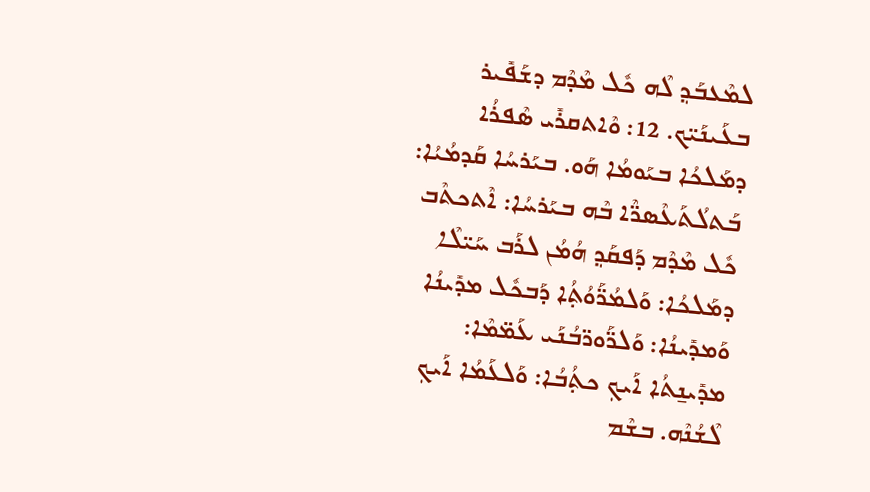ܠܡܶܥܒܰܕ݂ ܠܶܗ ܟܽܠ ܡܶܕܶܡ ܕܫܰܦܺܝܪ ܒܥܰܝܢܰܝ̈ܟ. 12: ܘܶܐܬܩܪܺܝ ܣܶܦܪܳܐ ܕܡܰܠܟܳܐ ܒܝܰܘܡܳܐ ܗܰܘ. ܒܝܰܪܚܳܐ ܩܰܕܡܳܝܳܐ: ܒܰܬܠܳܬܰܥܶܣܖ̈ܶܐ ܒܶܗ ܒܝܰܪܚܳܐ: ܐܶܬܟܬܶܒ ܟܽܠ ܡܶܕܶܡ ܕܰܦܩܰܕ݂ ܗܳܡܳܢ ܠܪܰܒ ܚܰܝ̈ܠܶܐ ܕܡܰܠܟܳܐ: ܘܰܠܡܳܖ̈ܰܘܳܬ݂ܳܐ ܕܰܒܟܽܠ ܡܕܺܝܢܳܐ ܘܰܡܕܺܝܢܳܐ: ܘܰܠܖ̈ܰܘܖ̈ܒܳܢܰܝ ܥܰܡ̈ܡܶܐ: ܡܕܺܝܢ̱ܬܳܐ ܐܰܝܟ݂ ܟܬ݂ܳܒܳܐ: ܘܰܠܥܰܡܳܐ ܐܰܝܟ݂ ܠܶܫܳܢܶܗ. ܒܫܶܡ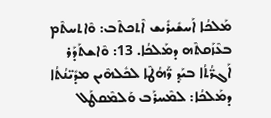ܡܰܠܟܳܐ ܐܰܚܫܺܝܪܺܝܫ ܐܶܬܟܬܶܒ: ܘܶܐܬܚܬܶܡ ܒܥܶܙܰܩܬܶܗ ܕܡܰܠܟܳܐ. 13: ܘܶܐܫܬܰܕܰܪ ܐܰܓܖ̈ܳܬܳܐ ܒܝܰܕ݂ ܖ̈ܰܗܳܛܶܐ ܠܟܽܠܗܶܝܢ ܡܕܺܝ̈ܢܳܬܳܐ ܕܡܰܠܟܳܐ: ܠܡܶܚܪܰܒ ܘܰܠܡܶܩܛܰܠ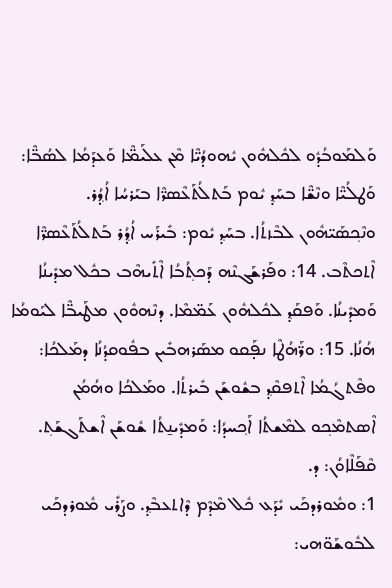ܘܰܠܡܰܘܒܳܕܽܘ ܠܟܽܠܗܽܘܢ ܝܽܗܘܕܳܝ̈ܶܐ ܡܶܢ ܥܠܰܝܡ̈ܶܐ ܘܰܥܕܰܡܳܐ ܠܣܳܒ̈ܶܐ: ܘܰܛܠܳܝ̈ܶܐ ܘܢܶܫ̈ܶܐ ܒܚܰܕ݂ ܝܽܘܡ ܒܰܬܠܳܬܰܥܶܣܖ̈ܶܐ ܒܝܰܪܚܳܐ ܐܳܕ݂ܳܪ. ܘܢܶܟ݂ܣܰܝ̈ܗܽܘܢ ܠܒܶܙܬܳܐ. ܒܚܰܕ݂ ܝܽܘܡ: ܒܺܝܪܰܚ ܐܳܕ݂ܳܪ ܒܰܬܠܳܬܰܥܶܣܖ̈ܶܐ ܐܶܬܟܬܶܒ. 14: ܘܦܰܪܫܰܓܢܶܗ ܕܰܟܬ݂ܳܒܳܐ ܐܶܬܺܝܗܶܒ ܒܟܽܠ ܡܕܺܝܢܳܐ ܘܰܡܕܺܝܢܳܐ. ܘܰܦܩܰܕ݂ ܠܟܽܠܗܽܘܢ ܥܰܡ̈ܡܶܐ. ܕܢܶܗܘܽܘܢ ܡܛܰܝܒ̈ܶܐ ܠܝܰܘܡܳܐ ܗܳܢܳܐ. 15: ܘܖ̈ܰܗܳܛܶܐ ܢܦ̣ܰܩܘ ܡܣܰܪܗܒܺܝܢ ܒܦܽܘܩܕܳܢܳܐ ܕܡܰܠܟܳܐ: ܘܦܶܬܓܳܡܳܐ ܐܶܬܦܩܶܕ݂ ܒܫܽܘܫܰܢ ܒܺܝܪܬܳܐ. ܘܡܰܠܟܳܐ ܘܗܳܡܳܢ ܐܶܣܬܡܶܟ݂ܘ ܠܡܶܫܬܳܐ ܐܰܟ݂ܚܕܳܐ: ܘܰܡܕܺܝܢ̱ܬܳܐ ܫܽܘܫܰܢ ܐܶܫܬܰܓܫܰܬ݂.
ܩܶܦܰܠܶܐܘܳܢ: ܕ.
1: ܘܡܽܘܪܕܟܰܝ ܝܺܕܰܥ ܟܽܠ ܡܶܕܶܡ ܕܶܐܬܥܒܶܕ݂. ܘܨܰܪܺܝ ܡܽܘܪܕܟܰܝ ܠܒܽܘܫܰܘ̈ܗܝ: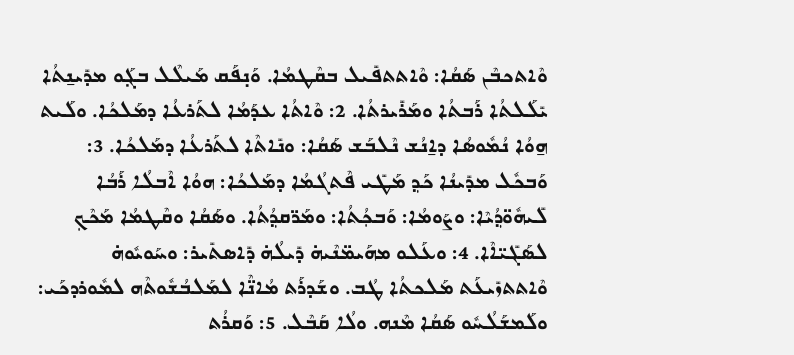ܘܶܐܬܟܒܶܢ ܣܰܩܳܐ: ܘܶܐܬܬܦܺܝܠ ܒܩܶܛܡܳܐ. ܘܰܢ̣ܦܰܩ ܡܰܝܠܶܠ ܒܓ݂ܰܘ ܡܕܺܝܢ̱ܬܳܐ ܝܺܠܰܠܬܳܐ ܪܰܒܬܳܐ ܘܡܰܪܺܝܪܬܳܐ. 2: ܘܶܐܬܳܐ ܥܕܰܡܳܐ ܠܬܰܪܥܳܐ ܕܡܰܠܟܳܐ. ܘܠܰܝܬ ܗ̱ܘܳܐ ܢܳܡܽܘܣܳܐ ܕܐ̱ܢܳܫ ܢܶܠܒܰܫ ܣܰܩܳܐ: ܘܢܺܐܬܶܐ ܠܬܰܪܥܳܐ ܕܡܰܠܟܳܐ. 3: ܘܰܒܟܽܠ ܡܕܺܝܢܳܐ ܟܰܕ݂ ܡܰܛܺܝ ܦܶܬܓܳܡܳܐ ܕܡܰܠܟܳܐ: ܗܘܳܐ ܐܶܒܠܳܐ ܪܰܒܳܐ ܠܺܝܗܽܘ̈ܕ݂ܳܝܶܐ: ܘܨܰܘܡܳܐ: ܘܰܒܟ݂ܳܬܳܐ: ܘܡܰܖ̈ܩܕ݂ܳܬܳܐ. ܘܣܰܩܳܐ ܘܩܶܛܡܳܐ ܡܰܟܶܟ݂ ܠܣܰܓܺܝ̈ܐܶܐ. 4: ܘܥܰܠܘ ܡܗܰܝܡ̈ܢܶܝܗ̇ ܕܺܝܠܳܗ̇ ܕܺܐܣܬܺܝܪ: ܘܚܰܘܝܽܘܗ̇ ܘܶܐܬܬܙܺܝܥܰܬ ܡܰܠܟܬܳܐ ܛܳܒ. ܘܫܰܕܪܰܬ ܡܳܐܢ̈ܶܐ ܠܡܰܠܒܳܫܽܘܬܶܗ ܠܡܽܘܪܕܟܰܝ: ܘܠܰܡܫܰܠܳܚܽܘ ܣܰܩܳܐ ܡܶܢܗ. ܘܠܳܐ ܩܰܒܶܠ. 5: ܘܰܩܪܳܬ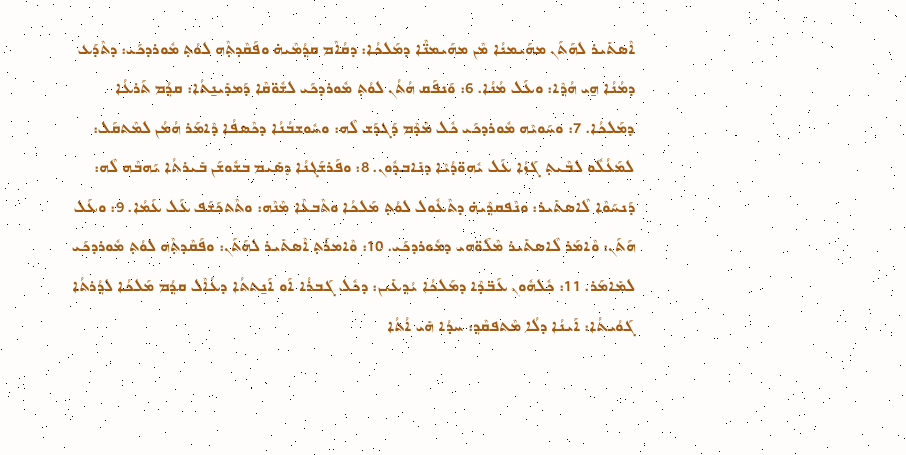ܐܶܣܬܺܝܪ ܠܗܰܬܰܢ ܡܗܰܝܡܢܳܐ ܡܶܢ ܡܗܰܝܡܢ̈ܶܐ ܕܡܰܠܟܳܐ: ܕܩܳܐܶܡ ܩܕ݂ܳܡܶܝܗ̇ ܘܦܰܩܶܕܬ݂ܶܗ ܠܘܳܬ݂ ܡܽܘܪܕܟܰܝ: ܕܬܶܕܰܥ ܕܡܳܢܳܐ ܗ̱ܝ ܗܳܕ݂ܶܐ: ܘܥܰܠ ܡܳܢܳܐ. 6: ܘܰܢܦܰܩ ܗܳܬܳܢ ܠܘܳܬ݂ ܡܽܘܪܕܟܰܝ ܠܫܽܘ̈ܩܶܐ ܕܰܡܕܺܝܢ̱ܬܳܐ: ܩܕ݂ܳܡ ܬܰܪܥܳܐ ܕܡܰܠܟܳܐ. 7: ܘܚܰܘܝܶܗ ܡܽܘܪܕܟܰܝ ܟܽܠ ܡܶܕܶܡ ܕܰܓܕܰܫ ܠܶܗ: ܘܚܽܘܫܒܳܢܳܐ ܕܟܶܣܦܳܐ ܕܶܐܡܰܪ ܗܳܡܳܢ ܠܡܶܬܩܰܠ: ܠܡܰܥܳܠܽܘ ܠܒܶܝܬ݂ ܓܰܙܳܐ ܥܰܠ ܝܽܗܘ̈ܕܳܝܶܐ ܕܢܺܐܒܕܽܘܢ. 8: ܘܦܰܪܫܰܓܢܳܐ ܕܣܺܝܡ ܒܫܽܘܫܰܢ ܒܺܝܪܬܳܐ ܝܰܗܒܶܗ ܠܶܗ: ܕܰܢܚܰܘܶܐ ܠܶܐܣܬܺܝܪ: ܘܢܶܦܩܕ݂ܶܝܗ̇ ܕܬܶܥܽܘܠ ܠܘܳܬ݂ ܡܰܠܟܳܐ ܘܬܶܒܥܶܐ ܡܶܢܶܗ: ܘܬܶܬܟܰܫܰܦ ܥܰܠ ܥܰܡܳܐ. 9: ܘܥܰܠ ܗܰܬܰܢ: ܘܶܐܡܰܪ ܠܶܐܣܬܺܝܪ ܡܶܠܰܘ̈ܗܝ ܕܡܽܘܪܕܟܰܝ. 10: ܘܶܐܡܪܰܬ݂ ܐܶܣܬܺܝܪ ܠܗܰܬܰܢ: ܘܦܰܩܶܕܬ݂ܶܗ ܠܘܳܬ݂ ܡܽܘܪܕܟܰܝ ܠܡܺܐܡܰܪ. 11: ܟܽܠܗܽܘܢ ܥܰܒ̈ܕܶܐ ܕܡܰܠܟܳܐ ܝܳܕ݂ܥܺܝܢ: ܕܟܽܠ ܓܰܒܪܳܐ ܐܰܘ ܐܰܢ̱ܬܬܳܐ ܕܥܳܐܶܠ ܩܕ݂ܳܡ ܡܰܠܟܳܐ ܠܕ݂ܳܪܬܳܐ ܓܰܘܳܝܬܳܐ: ܐܰܝܢܳܐ ܕܠܳܐ ܡܶܬܦܩܶܕ݂: ܚܕܳܐ ܗܺܝ ܐܳܬܳܐ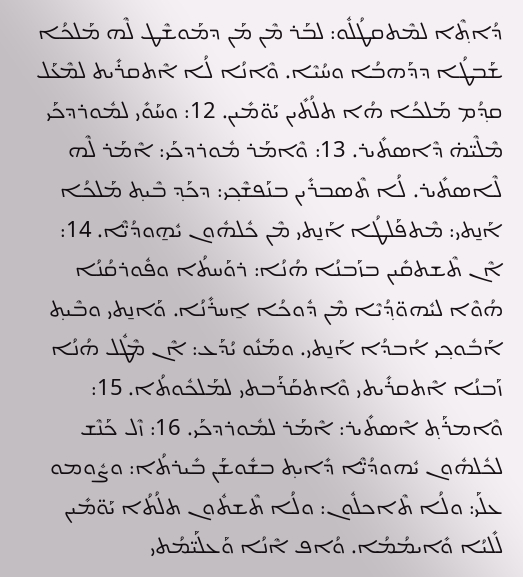ܕܳܐܬ݂ܶܐ ܠܡܶܬܩܛܳܠܽܘ: ܠܒܰܪ ܡܶܢ ܡܰܢ ܕܡܰܘܫܶܛ ܠܶܗ ܡܰܠܟܳܐ ܫܰܒܛܳܐ ܕܕܰܗܒܳܐ ܘܚܳܝܶܐ. ܘܶܐܢܳܐ ܠܳܐ ܐܶܬܩܪܺܝܬ ܠܡܶܥܰܠ ܩܕ݂ܳܡ ܡܰܠܟܳܐ ܗܳܐ ܬܠܳܬܺܝܢ ܝܰܘ̈ܡܺܝܢ. 12: ܘܚܰܘܺܝ ܠܡܽܘܪܕܟܰܝ ܡܶܠܶܝ̈ܗ̇ ܕܶܐܣܬܺܝܪ. 13: ܘܶܐܡܰܪ ܡܽܘܪܕܟܰܝ: ܐܶܡܰܪ ܠܶܗ ܠܶܐܣܬܺܝܪ. ܠܳܐ ܬܶܣܒܪܺܝܢ ܒܢܰܦܫܶܟ݂ܝ: ܕܟܰܕ݂ ܒܶܝܬ݂ ܡܰܠܟܳܐ ܐܰܢ̱ܬܝ: ܡܶܬܦܰܠܛܳܐ ܐܰܢ̱ܬܝ ܡܶܢ ܟܽܠܗܽܘܢ ܝܽܗ̱ܘܕܳܝ̈ܶܐ. 14: ܐܶܢ ܬܶܫܬܩܺܝܢ ܒܙܰܒܢܳܐ ܗܳܢܳܐ: ܪܘܰܚܬܳܐ ܘܦܽܘܪܩܳܢܳܐ ܗܳܘܶܐ ܠܝܽܗܘ̈ܕ݂ܳܝܶܐ ܡܶܢ ܕܽܘܟܳܐ ܐ̱ܚܪܺܢܳܐ. ܘܰܐܢ̱ܬܝ ܘܒܶܝܬ݂ ܐܰܒܽܘܟ݂ܝ ܐܳܒܕܳܐ ܐܰܢ̱ܬܝ. ܘܡܰܢܽܘ ܝܳܕܰܥ: ܐܶܢ ܡܶܛܽܠ ܗܳܢܳܐ ܙܰܒܢܳܐ ܐܶܬܩܪܺܝܬܝ ܘܶܐܬܩܰܪܰܒܬܝ ܠܡܰܠܟܽܘܬܳܐ. 15: ܘܶܐܡܪܰܬ݂ ܐܶܣܬܺܝܪ: ܐܶܡܰܪ ܠܡܽܘܪܕܟܰܝ. 16: ܙܶܠ ܟܰܢܶܫ ܠܟܽܠܗܽܘܢ ܝܽܗܘܕܳܝ̈ܶܐ ܕܺܐܝܬ݂ ܒܫܽܘܫܰܢ ܒܺܝܪܬܳܐ: ܘܨܽܘܡܘ ܥܠܰܝ: ܘܠܳܐ ܬܶܐܟܠܽܘܢ: ܘܠܳܐ ܬܶܫܬܽܘܢ ܬܠܳܬܳܐ ܝܰܘ̈ܡܺܝܢ ܠܺܠܝܳܐ ܘܺܐܝܡܳܡܳܐ. ܘܳܐܦ ܐܶܢܳܐ ܘܰܥܠܰܝ̈ܡܳܬܝ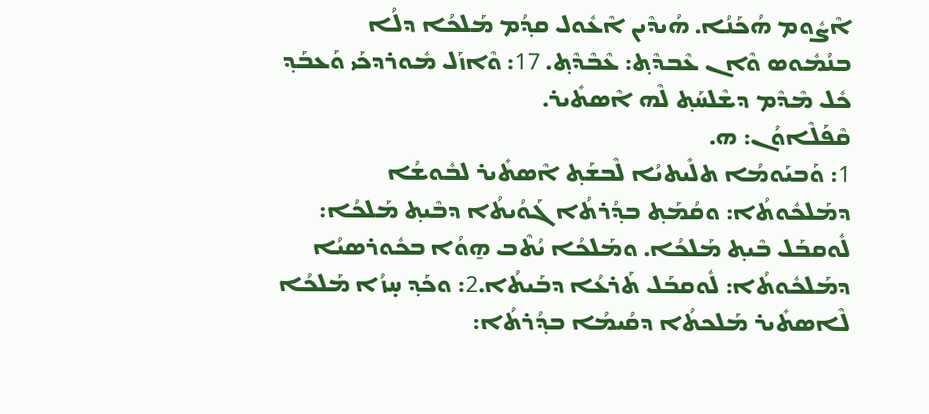ܐܶܨܽܘܡ ܗܳܟܰܢܳܐ. ܗܳܝܕܶܝܢ ܐܶܥܽܘܠ ܩܕ݂ܳܡ ܡܰܠܟܳܐ ܕܠܳܐ ܒܢܳܡܽܘܣ ܘܶܐܢ ܥܶܒܕܶܬ݂: ܥܶܒܶܕܶܬ݂. 17: ܘܶܐܙܰܠ ܡܽܘܪܕܟܰܝ ܘܰܥܒܰܕ݂ ܟܽܠ ܡܶܕܶܡ ܕܫܶܠܚܰܬ݂ ܠܶܗ ܐܶܣܬܺܝܪ.
ܩܶܦܰܠܶܐܘܳܢ: ܗ.
1: ܘܰܒܝܰܘܡܳܐ ܬܠܺܝܬܝܳܐ ܠܶܒܫܰܬ݂ ܐܶܣܬܺܝܪ ܠܒܽܘܫܳܐ ܕܡܰܠܟܽܘܬܳܐ: ܘܩܳܡܰܬ݂ ܒܕ݂ܳܪܬܳܐ ܓܰܘܳܝܬܳܐ ܕܒܶܝܬ݂ ܡܰܠܟܳܐ: ܠܽܘܩܒܰܠ ܒܶܝܬ݂ ܡܰܠܟܳܐ. ܘܡܰܠܟܳܐ ܝܳܬܶܒ ܗ̱ܘܳܐ ܒܟܽܘܪܣܝܳܐ ܕܡܰܠܟܽܘܬܳܐ: ܠܽܘܩܒܰܠ ܬܰܪܥܳܐ ܕܒܰܝܬܳܐ.2: ܘܟܰܕ݂ ܚ̣ܙܳܐ ܡܰܠܟܳܐ ܠܶܐܣܬܺܝܪ ܡܰܠܟܬܳܐ ܕܩܳܝܡܳܐ ܒܕ݂ܳܪܬܳܐ: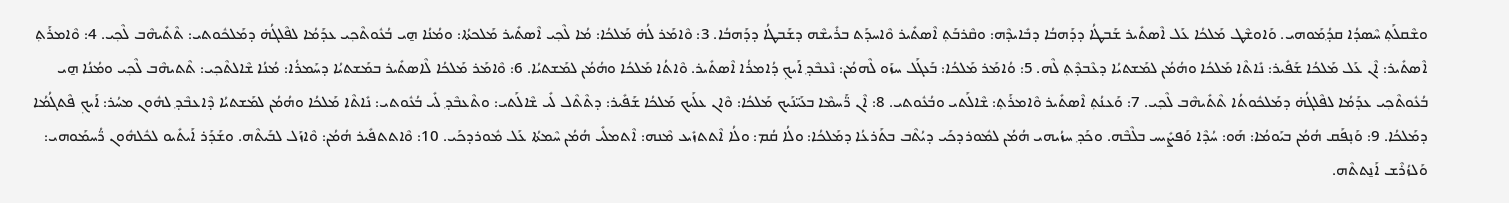ܘܫܶܩܠܰܬ݂ ܚܶܣܕܳܐ ܩܕ݂ܳܡܰܘܗܝ. ܘܰܐܘܫܶܛ ܡܰܠܟܳܐ ܥܰܠ ܐܶܣܬܺܝܪ ܫܰܒܛܳܐ ܕܕܰܗܒܳܐ ܕܒܺܐܝܕܶܗ: ܘܩܶܪܒܰܬ݂ ܐܶܣܬܺܝܪ ܘܶܐܚܕܰܬ ܒܪܺܝܫܶܗ ܕܫܰܒܛܳܐ ܕܕܰܗܒܳܐ. 3: ܘܶܐܡܰܪ ܠܳܗ̇ ܡܰܠܟܳܐ: ܡܳܐ ܠܶܟ݂ܝ ܐܶܣܬܺܝܪ ܡܰܠܟܬܳܐ: ܘܡܳܢܳܐ ܗ̱ܝ ܒܳܥܽܘܬܶܟ݂ܝ ܥܕܰܡܳܐ ܠܦܶܠܓܳܗ̇ ܕܡܰܠܟܽܘܬܝ: ܬܶܬܺܝܗܶܒ ܠܶܟ݂ܝ. 4: ܘܶܐܡܪܰܬ݂ ܐܶܣܬܺܝܪ: ܐܶܢ ܥܰܠ ܡܰܠܟܳܐ ܫܰܦܺܝܪ: ܢܺܐܬܶܐ ܡܰܠܟܳܐ ܘܗܳܡܳܢ ܠܡܰܫܬܝܳܐ ܕܥܶܒܕܶܬ݂ ܠܶܗ. 5: ܘܳܐܡܰܪ ܡܰܠܟܳܐ: ܒܰܥܓܰܠ ܚܙܰܘ ܠܶܗܡܳܢ: ܢܶܥܒܶܕ݂ ܐܰܝܟ݂ ܕܳܐܡܪܳܐ ܐܶܣܬܺܝܪ. ܘܶܐܬܳܐ ܡܰܠܟܳܐ ܘܗܳܡܳܢ ܠܡܰܫܬܝܳܐ. 6: ܘܶܐܡܰܪ ܡܰܠܟܳܐ ܠܶܐܣܬܺܝܪ ܒܡܰܫܬܝܳܐ ܕܚܰܡܪܳܐ: ܡܳܢܳܐ ܫܶܐܠܬܶܟ݂ܝ: ܬܶܬܝܗܶܒ ܠܶܟ݂ܝ ܘܡܳܢܳܐ ܗ̱ܝ ܒܳܥܽܘܬܶܟ݂ܝ ܥܕܰܡܳܐ ܠܦܶܠܓܳܗ̇ ܕܡܰܠܟܽܘܬܳܐ ܬܶܬܺܝܗܶܒ ܠܶܟ݂ܝ. 7: ܘܰܥܢܳܬ݂ ܐܶܣܬܺܝܪ ܘܶܐܡܪܰܬ݂: ܫܶܐܠܰܬܝ ܘܒܳܥܽܘܬܝ. 8: ܐܶܢ ܖ̈ܰܚܡܶܐ ܒܥܰܝ̈ܢܰܝܟ ܡܰܠܟܳܐ: ܘܶܐܢ ܥܠܰܝܟ ܡܰܠܟܳܐ ܫܰܦܺܝܪ: ܕܬܶܬܶܠ ܠܺܝ ܫܶܐܠܰܬܝ: ܘܬܶܥܒܶܕ݂ ܠܺܝ ܒܳܥܽܘܬܝ: ܢܺܐܬܶܐ ܡܰܠܟܳܐ ܘܗܳܡܳܢ ܠܡܰܫܬܝܳܐ ܕܶܐܥܒܶܕ݂ ܠܗܽܘܢ ܡܚܳܪ: ܐܰܝܟ݂ ܦܶܬܓܳܡܳܐ ܕܡܰܠܟܳܐ. 9: ܘܰܢ̣ܦܰܩ ܗܳܡܳܢ ܒܝܰܘܡܳܐ: ܗܰܘ: ܚܳܕܶܐ ܘܰܦܨܺܝܚ ܒܠܶܒܶܗ. ܘܟܰܕ݂ ܚܙܳܝܗܝ ܗܳܡܳܢ ܠܡܽܘܪܕܟܰܝ ܕܝܳܬܶܒ ܒܬܰܪܥܳܐ ܕܡܰܠܟܳܐ: ܘܠܳܐ ܩܳܡ: ܘܠܳܐ ܐܶܬܬܙܺܝܥ ܡܶܢܗ: ܐܶܬܡܠܺܝ ܗܳܡܳܢ ܚܶܡܬܳܐ ܥܰܠ ܡܽܘܪܕܟܰܝ. 10: ܘܶܐܬܬܦܺܝܪ ܗܳܡܳܢ: ܘܶܐܙܰܠ ܠܒܰܝܬܶܗ. ܘܫܰܕܰܪ ܐܰܝܬܺܝܘ ܠܟܽܠܗܽܘܢ ܖ̈ܳܚܡܰܘܗܝ: ܘܰܠܙܳܪܶܫ ܐܰܢ̱ܬܬܶܗ.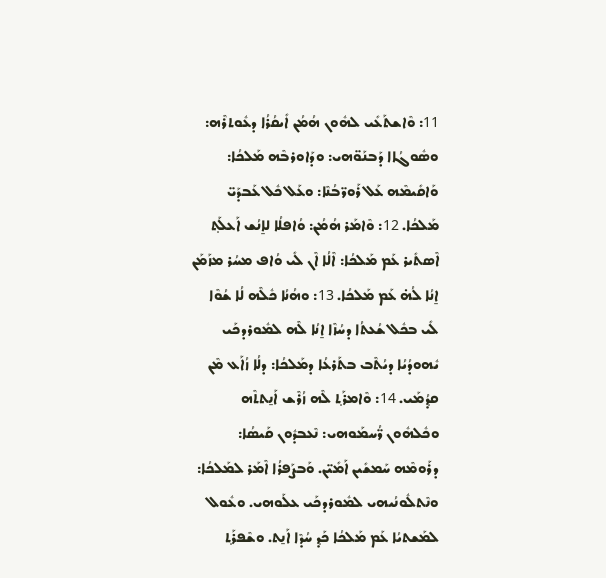11: ܘܶܐܫܬܰܥܺܝ ܠܗܽܘܢ ܗܳܡܳܢ ܐܺܝܩܳܪܳܐ ܕܥܽܘܬܪܶܗ: ܘܣܽܘܓܳܐܐ ܕܰܒܢܰܘ̈ܗܝ: ܘܕܰܐܘܪܒܶܗ ܡܰܠܟܳܐ: ܘܰܐܩܺܝܡܶܗ ܥܰܠ ܪܰܘܖ̈ܒܳܢܶܐ: ܘܥܰܠ ܟܽܠ ܥܰܒܕܰܝ̈ ܡܰܠܟܳܐ. 12: ܘܶܐܡܰܪ ܗܳܡܳܢ: ܘܳܐܦܠܳܐ ܠܐ̱ܢܳܫ ܐܰܥܠܰܬ݂ ܐܶܣܬܺܝܪ ܥܰܡ ܡܰܠܟܳܐ: ܐܶܠܳܐ ܐܶܢ ܠܺܝ ܘܳܐܦ ܡܚܳܪ ܡܙܰܡܰܢ ܐ̱ܢܳܐ ܠܳܗ̇ ܥܰܡ ܡܰܠܟܳܐ. 13: ܘܗܳܢܳܐ ܟܽܠܶܗ ܠܳܐ ܫܳܘܶܐ ܠܺܝ ܒܟܽܠ ܫܳܥܬܳܐ ܕܚܳܙܶܐ ܐ̱ܢܳܐ ܠܶܗ ܠܡܽܘܪܕܟܰܝ ܝܽܗܘܕܳܝܳܐ ܕܝܳܬܶܒ ܒܬܰܪܥܳܐ ܕܡܰܠܟܳܐ: ܕܠܳܐ ܙܳܐܰܥ ܡܶܢ ܩܕ݂ܳܡܰܝ. 14: ܘܶܐܡܪܰܬ݂ ܠܶܗ ܙܳܪܶܫ ܐܰܢ̱ܬܬܶܗ ܘܟܽܠܗܽܘܢ ܖ̈ܳܚܡܰܘܗܝ: ܢܶܥܒܕܽܘܢ ܩܰܝܣܳܐ: ܕܪܰܘܡܶܗ ܚܰܡܫܺܝܢ ܐܰܡܺܝ̈ܢ. ܘܰܒܨܰܦܪܳܐ ܐܶܡܰܪ ܠܡܰܠܟܳܐ: ܘܢܶܬܠܽܘܢܳܝܗܝ ܠܡܽܘܪܕܟܰܝ ܥܠܰܘܗܝ. ܘܥܽܘܠ ܠܡܰܫܬܝܳܐ ܥܰܡ ܡܰܠܟܳܐ ܟܰܕ݂ ܚܳܕܶܐ ܐܰܢ̱ܬ. ܘܫܶܦܪܰܬ݂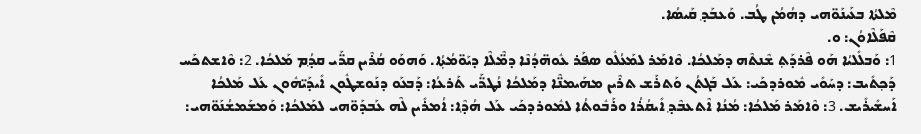ܡܶܠܬܳܐ ܒܥܰܝܢܰܘ̈ܗܝ ܕܗܳܡܳܢ ܛܳܒ. ܘܰܥܒܰܕ݂ ܩܰܝܣܳܐ.
ܩܶܦܰܠܶܐܘܳܢ: ܘ.
1: ܘܰܒܠܺܠܝܳܐ ܗܰܘ ܦܶܪܕܰܬ݂ ܫܶܢܬܶܗ ܕܡܰܠܟܳܐ. ܘܶܐܡܰܪ ܠܡܰܥܳܠܽܘ ܣܦܰܪ ܥܽܘܗ̈ܕܳܢܶܐ ܕܡ̈ܶܠܶܐ ܕܝܰܘ̈ܡܳܬ݂ܳܐ. ܘܰܗܘܰܘ ܩܳܪܶܝܢ ܩܖ̈ܰܝ ܩܕ݂ܳܡ ܡܰܠܟܳܐ. 2: ܘܶܐܫܬܟܰܚ ܕܰܟ݂ܬܺܝܒ: ܕܚܰܘܺܝ ܡܽܘܪܕܟܰܝ: ܥܰܠ ܒܰܓܬܳܢ ܘܰܬܪܰܫ ܬܪܶܝܢ ܡܗܰܝܡܢ̈ܶܐ ܕܡܰܠܟܳܐ ܢܳܛܖ̈ܰܝ ܬܰܪܥܳܐ: ܕܰܒܥܰܘ ܕܢܰܘܫܛܽܘܢ ܐܺܝܕܰܝ̈ܗܽܘܢ ܥܰܠ ܡܰܠܟܳܐ ܐܰܚܫܺܝܪܺܝܫ. 3: ܘܶܐܡܰܪ ܡܰܠܟܳܐ: ܡܳܢܳܐ ܐܶܬܥܒܶܕ݂ ܐܺܝܩܳܪܳܐ ܘܪܰܒܽܘܬܳܐ ܠܡܽܘܪܕܟܰܝ ܥܰܠ ܗܳܕ݂ܶܐ: ܐܳܡܪܺܝܢ ܠܶܗ ܥܰܒܕܰܘ̈ܗܝ ܠܡܰܠܟܳܐ: ܘܰܡܫܰܡܫܳܢܰܘ̈ܗܝ: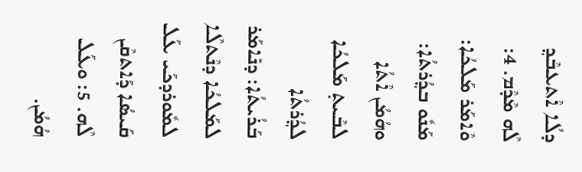ܕܠܳܐ ܐܶܬܥܒܶܕ݂ ܠܶܗ ܡܶܕܶܡ. 4: ܘܶܐܡܰܪ ܡܰܠܟܳܐ: ܡܰܢܽܘ ܒܕ݂ܳܪܬܳܐ: ܘܗܳܡܳܢ ܐܶܬܳܐ ܠܒܶܝܬ݂ ܡܰܠܟܳܐ ܠܕ݂ܳܪܬܳܐ ܒܰܪܳܝܬܳܐ: ܕܢܺܐܡܰܪ ܠܡܰܠܟܳܐ ܕܢܶܬܠܶܐ ܠܡܽܘܪܕܟܰܝ ܥܰܠ ܩܰܝܣܳܐ ܕܰܐܬܩܶܢ ܠܶܗ. 5: ܘܥܰܠ ܗܳܡܳܢ.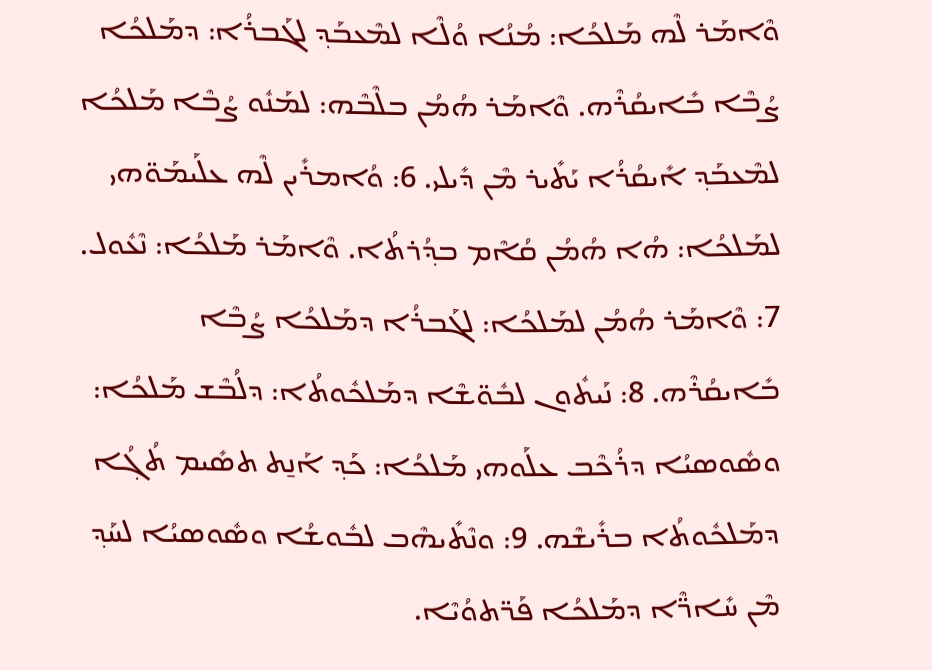ܘܶܐܡܰܪ ܠܶܗ ܡܰܠܟܳܐ: ܡܳܢܳܐ ܘܳܠܶܐ ܠܡܶܥܒܰܕ݂ ܠܓܰܒܪܳܐ: ܕܡܰܠܟܳܐ ܨܳܒܶܐ ܒܺܐܝܩܳܪܶܗ. ܘܶܐܡܰܪ ܗܳܡܳܢ ܒܠܶܒܶܗ: ܠܡܰܢܽܘ ܨܳܒܶܐ ܡܰܠܟܳܐ ܠܡܶܥܒܰܕ݂ ܐܺܝܩܳܪܳܐ ܝܰܬܺܝܪ ܡܶܢ ܕܺܝܠܝ. 6: ܘܳܐܡܪܺܝܢ ܠܶܗ ܥܠܰܝܡܰܘ̈ܗܝ ܠܡܰܠܟܳܐ: ܗܳܐ ܗܳܡܳܢ ܩܳܐܶܡ ܒܕ݂ܳܪܬܳܐ. ܘܶܐܡܰܪ ܡܰܠܟܳܐ: ܢܶܥܽܘܠ. 7: ܘܶܐܡܰܪ ܗܳܡܳܢ ܠܡܰܠܟܳܐ: ܠܓܰܒܪܳܐ ܕܡܰܠܟܳܐ ܨܳܒܶܐ ܒܺܐܝܩܳܪܶܗ. 8: ܢܰܝܬܽܘܢ ܠܒܽܘ̈ܫܶܐ ܕܡܰܠܟܽܘܬܳܐ: ܕܠܳܒܶܫ ܡܰܠܟܳܐ: ܘܣܽܘܣܝܳܐ ܕܪܳܟܶܒ ܥܠܰܘܗܝ ܡܰܠܟܳܐ: ܟܰܕ݂ ܐܰܢ̱ܬ ܬܣܺܝܡ ܬܳܓ݂ܳܐ ܕܡܰܠܟܽܘܬܳܐ ܒܪܺܝܫܶܗ. 9: ܘܢܶܬܺܝܗܶܒ ܠܒܽܘܫܳܐ ܘܣܽܘܣܝܳܐ ܠܚܰܕ݂ ܡܶܢ ܚܺܐܖ̈ܶܐ ܕܡܰܠܟܳܐ ܦܰܖ̈ܬܘܳܝܶܐ.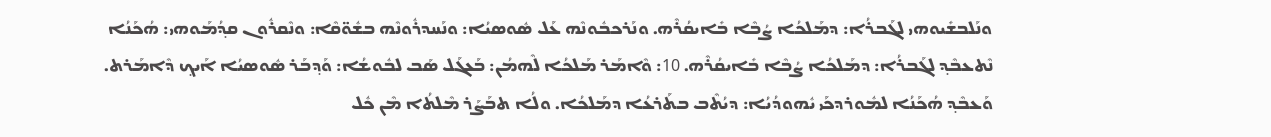ܘܢܰܠܒܫܺܝܘܗܝ ܠܓܰܒܪܳܐ: ܕܡܰܠܟܳܐ ܨܳܒܶܐ ܒܺܐܝܩܳܪܶܗ. ܘܢܰܪܟܒܽܘܢܶܗ ܥܰܠ ܣܽܘܣܝܳܐ: ܘܢܰܚܕܪܽܘܢܶܗ ܒܫܽܘ̈ܩܶܐ: ܘܢܶܩܪܽܘܢ ܩܕ݂ܳܡܰܘܗܝ: ܗܳܟܰܢܳܐ ܢܶܬܥܒܶܕ݂ ܠܓܰܒܪܳܐ: ܕܡܰܠܟܳܐ ܨܳܒܶܐ ܒܺܐܝܩܳܪܶܗ. 10: ܘܶܐܡܰܪ ܡܰܠܟܳܐ ܠܶܗܡܳܢ: ܒܰܥܓܰܠ ܣܰܒ ܠܒܽܘܫܳܐ: ܘܰܕ݂ܒܰܪ ܣܽܘܣܝܳܐ ܐܰܝܟ݂ ܕܶܐܡܰܪܬ. ܘܰܥܒܶܕ݂ ܗܳܟܰܢܳܐ ܠܡܽܘܪܕܟܰܝ ܝܽܗܘܕܳܝܳܐ: ܕܝܳܬܶܒ ܒܬܰܪܥܳܐ ܕܡܰܠܟܳܐ. ܘܠܳܐ ܬܒܰܨܰܪ ܡܶܠܬܳܐ ܡܶܢ ܟܽܠ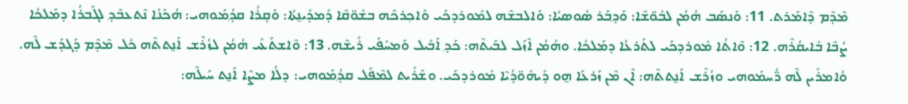ܡܶܕܶܡ ܕܶܐܡܰܪܬ. 11: ܘܰܢܣܰܒ ܗܳܡܳܢ ܠܒܽܘ̈ܫܶܐ: ܘܰܕ݂ܒܰܪ ܣܽܘܣܝܳܐ: ܘܰܐܠܒܫܶܗ ܠܡܽܘܪܕܟܰܝ ܘܰܐܟ݂ܪܟܶܗ ܒܫܽܘ̈ܩܶܐ ܕܰܡܕܺܝܢ̱ܬܳܐ: ܘܰܩ̣ܪܳܐ ܩܕ݂ܳܡܰܘܗܝ: ܗܳܟܰܢܳܐ ܢܶܬܥܒܶܕ݂ ܠܓܰܒܪܳܐ ܕܡܰܠܟܳܐ ܨܳܒܶܐ ܒܺܐܝܩܳܪܶܗ. 12: ܘܶܐܬܳܐ ܡܽܘܪܕܟܰܝ ܠܬܰܪܥܳܐ ܕܡܰܠܟܳܐ. ܘܗܳܡܳܢ ܐܶܙܰܠ ܠܒܰܝܬܶܗ: ܟܰܕ݂ ܐܰܒܺܝܠ ܘܰܡܚܰܦܰܝ ܪܺܝܫܶܗ. 13: ܘܶܐܫܬܰܥܺܝ ܗܳܡܳܢ ܠܙܳܪܶܫ ܐܰܢ̱ܬܬܶܗ ܟܽܠ ܡܶܕܶܡ ܕܰܓܕܰܫ ܠܶܗ. ܘܳܐܡܪܺܝܢ ܠܶܗ ܖ̈ܳܚܡܰܘܗܝ ܘܙܳܪܶܫ ܐܰܢ̱ܬܬܶܗ: ܐܶܢ ܡܶܢ ܙܰܪܥܰܐ ܗ̱ܘ ܕܺܝܗܽܘ̈ܕܳܝܶܐ ܡܽܘܪܕܟܰܝ. ܘܫܰܪܺܝܬ ܠܡܶܦܰܠ ܩܕ݂ܳܡܰܘܗܝ: ܕܠܳܐ ܡܨܶܐ ܐܰܢ̱ܬ ܚܰܝܠܶܗ: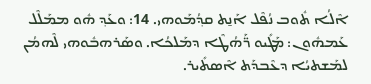ܐܶܠܳܐ ܬܽܘܒ ܢܳܦܶܠ ܐܰܢ̱ܬ ܩܕ݂ܳܡܰܘܗܝ. 14: ܘܥܰܕ݂ ܗܽܘ ܡܡܰܠܶܠ ܥܰܡܗܽܘܢ: ܡܰܛܺܝܘ ܖ̈ܰܗܳܛܶܐ ܕܡܰܠܟܳܐ. ܘܣܰܪܗܒܽܘܗܝ ܠܶܗܡܳܢ ܠܡܰܫܬܝܳܐ ܕܥܶܒܕܰܬ ܐܶܣܬܺܝܪ.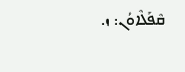ܩܶܦܰܠܶܐܘܳܢ: ܙ.